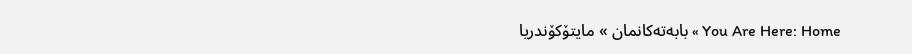You Are Here: Home » بابەتەكانمان » مایتۆکۆندریا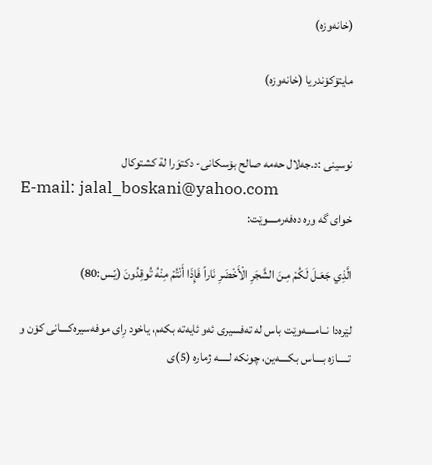(خانه‌وزه‌)

مایتۆکۆندریا (خانه‌وزه‌)


نوسینی :د.جه‌لال حه‌مه‌ صالح بۆسکانی- دكتوَرا لة كشتوكال
E-mail: jalal_boskani@yahoo.com
خوای گه وره ده‌فه‌رمــــوێت:

الَّذِي جَعَـلَ لَكُمْ مِـنَ الشَّجَرِ الْأَخْضَرِ نَاراً فَإِذَا أَنْتُمْ مِنْهُ تُوقِدُونَ (یّـس:80)

لێره‌دا نــامــــه‌وێت باس له‌ ته‌فسیری ئه‌و ئایه‌ته‌ بكه‌م، یاخود رِای موفه‌سیره‌كــــانی كۆن و تـــــازه‌ بــــاس بكــــه‌ین، چونكه‌ لـــــه‌ ژماره‌ (5)ى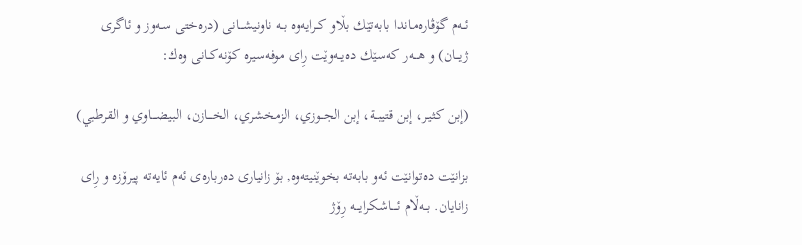ئــه‌م گۆڤاره‌مـاندا بابه‌تێك بڵاو كــرایه‌وه‌ بــه‌ ناونیشـــانی (دره‌ختی سـه‌وز و ئاگرى ژیـــان) و هـــه‌ر كه‌سێك ده‌یــه‌وێت رِاى موفه‌سیره‌ كۆنه‌كــانى وه‌ك:

(إبن كثيـر، إبن قتيبــة، إبن الجــوزي، الزمخشري، الخــــازن، البيضــــاوي و القرطبي)

بزانێت ده‌توانێت ئه‌و بابه‌ته‌ بخوێنیته‌وه‌, بۆ زانیاری ده‌رباره‌ی ئه‌م ئایه‌ته‌ پیرۆزه‌ و رِای زانایان. بــه‌ڵام ئـــــاشكرایـــه‌ رِۆژ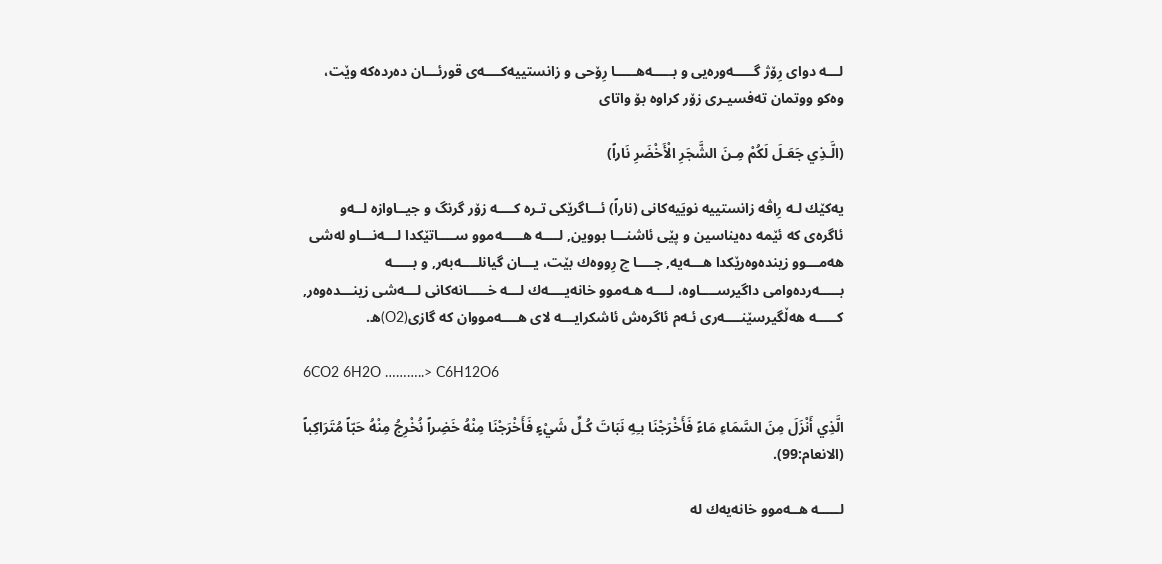لـــه‌ دوای رِۆژ گـــــه‌وره‌یی و بـــــه‌هـــــا رِۆحی و زانستيیه‌كــــه‌ی قورئـــان ده‌رده‌كه و‌ێت، وه‌كو ووتمان ته‌فسیـری زۆر كراوه‌ بۆ واتای

(الَّـذِي جَعَـلَ لَكُمْ مِـنَ الشَّجَرِ الْأَخْضَرِ نَاراً)

یه‌كێك لـه‌ رِاڤه‌ زانستيیه‌ نويَیه‌كانی (ناراً) ئـــاگرێكی تـره‌ كــــه‌ زۆر گرنگ و جیــاوازه‌ لــه‌و ئاگره‌ی كه‌ ئێمه‌ ده‌یناسین و پێی ئاشنـــا بووین, لــــه‌ هـــــه‌موو ســــاتێكدا لـــه‌نـــاو له‌شی هه‌مـــوو زینده‌وه‌رێكدا هـــه‌یه‌, جــــا چ رِووه‌ك بێت، یـــان گیانلــــه‌به‌ر, و بـــــه‌ بـــــه‌رده‌وامی داگیرســــاوه‌، لــــه‌ هـه‌موو خانه‌یــــه‌ك لـــه‌ خـــــانه‌كانی لـــه‌شی زینـــده‌وه‌ر, كـــــه‌ هه‌ڵگیرسێنــــه‌ری ئـه‌م ئاگره‌ش ئاشكرایـــه‌ لای هــــه‌مووان كه‌ گازی(O2)ه‌.

6CO2 6H2O ………..> C6H12O6

الَّذِي أَنْزَلَ مِنَ السَّمَاءِ مَاءً فَأَخْرَجْنَا بـِهِ نَبَاتَ كُـلِّ شَيْءٍ فَأَخْرَجْنَا مِنْهُ خَضِراً نُخْرِجُ مِنْهُ حَبّاً مُتَرَاكِباً (الانعام:99).

لـــــه‌ هــه‌موو خانه‌یه‌ك له‌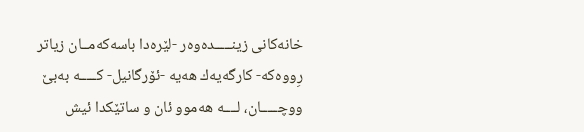خانه‌كانی زینـــــده‌وه‌ر -لێره‌دا باسه‌كه‌مــان زیاتر رِووه‌كه‌- كارگه‌یه‌ك هه‌یه‌ -ئۆرگانیل- كـــــه‌ به‌بێ ووچـــــان، لــــه‌ هه‌موو ئان و ساتێكدا ئیش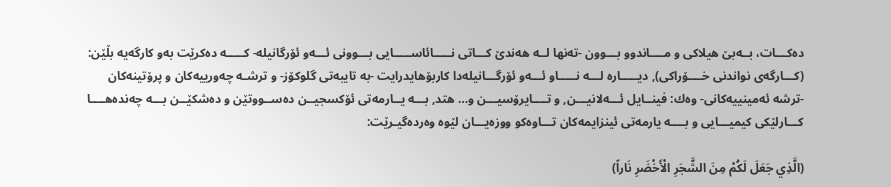ده‌كـــات، بــه‌بێ هیلاكى و مــــاندوو بـــوون -ته‌نها لــه‌ هه‌ندێ كـــاتی نـــــائاســـــایی بـــوونی ئـــه‌و ئۆرگانیله‌- كـــــه‌ ده‌كرێت به‌و كارگه‌یه‌ بڵێن: (كـــارگه‌ی نواندنی خــــۆراكی), دیـــــاره‌ لـــه‌ نـــــاو ئـــه‌و ئۆرگـــانیله‌دا كاربۆهایدرایت -به‌ تایبه‌تی گلوكۆز- و ترشـه‌ چه‌وريیه‌كان و پرۆتینه‌كان -ترشه‌ ئه‌مینيیه‌كانى- وه‌ك: فینــایل ئـــه‌لانیـــن, و تــــایرۆسیـــن و… هتد, بـــه‌ یــارمه‌تی ئۆكسجیــن ده‌ســووتێن و ده‌شكێــن بـــه‌ چه‌نده‌هــــا كـــارلێكى كیمیـــایی و بــــه‌ یارمه‌تی ئینزایمه‌كان تـــاوه‌كو ووزه‌یـــان لێوه‌ وه‌رده‌گیـرێت:

(الَّذِي جَعَلَ لَكُمْ مِنَ الشَّجَرِ الْأَخْضَرِ نَاراً)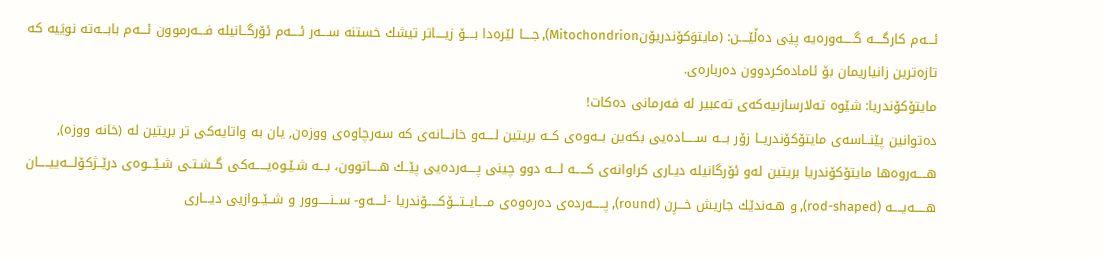ئـــه‌م كارگــــه‌ گـــــه‌وره‌یه‌ پيَی ده‌ڵێــــن: (مایتوَكۆندریۆنMitochondrion), جــــا لێره‌دا بــــۆ زیــــاتر تیشك خستنه‌ ســـه‌ر ئــــه‌م ئۆرگــانیله‌ فـــه‌رموون ئـــه‌م بابـــه‌ته‌ نويَيه‌ كه‌ تازه‌ترین زانیاریمان بۆ ئاماده‌كردوون ده‌رباره‌ی.
مایتۆكۆندریا: شێوه‌ ته‌لارسازىیه‌كه‌ی ته‌عبیر له‌ فه‌رمانی ده‌كات!
ده‌توانین پێنــاسه‌ی مایتۆكۆندریــا زۆر بـــه‌ ســـــاده‌یی بكه‌ین بــه‌وه‌ی كــه‌ بریتین لــــه‌و خانـــانه‌ی كه‌ سه‌رچاوه‌ی ووزه‌ن, یان به‌ واتایه‌كی تر بریتین له‌ (خانه‌ ووزه‌), هــــه‌روه‌ها مایتۆكۆندریا بریتین له‌و ئۆرگانیله‌ دیـارى كراوانه‌ى كـــــه‌ لـــه‌ دوو چینی پــــه‌رده‌یی پێــك هــــاتوون، بـــه‌ شـێـوه‌یـــــه‌كی گــشـتـی شـێـــوه‌ی درێــژكۆلـــه‌ییـــــان هـــــه‌یــــه‌ (rod-shaped), و هـه‌ندێك جاریش خـــرِن (round), پـــــه‌رده‌ی ده‌ره‌وه‌ی مــــایــتـــۆكـــــۆندریا -ئــــه‌و- ســنـــــوور و شــێــوازیی دیـــاری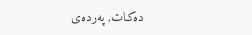ده‌كـات, په‌رده‌ی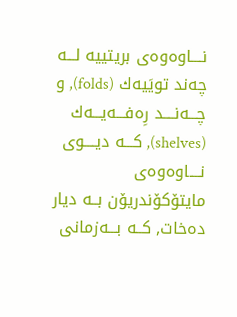نــــاوه‌وه‌ی بریتيیه‌ لـــه‌ چه‌ند تويَیه‌ك (folds), و چـــه‌نــــد رِه‌فـــه‌یـــه‌ك (shelves), كـــه‌ دیــــوی نــــاوه‌وه‌ی مایتۆكۆندریۆن بــه‌ دیار ده‌خات, كــه‌ بـــه‌زمانی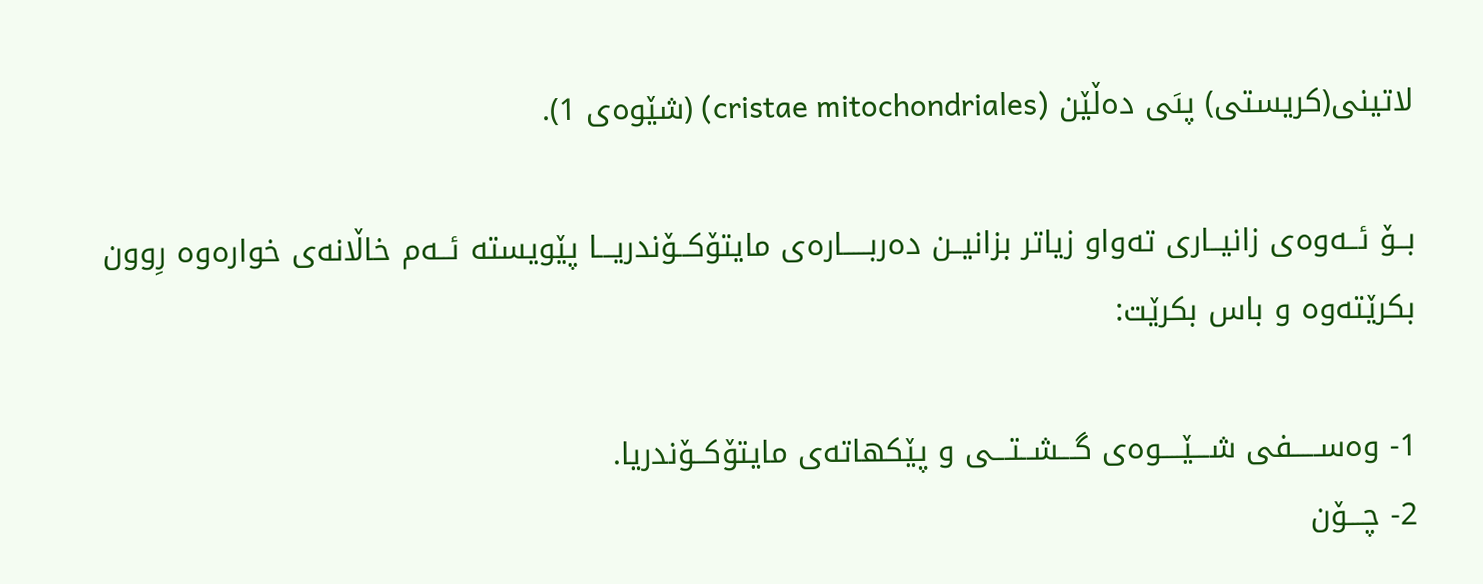لاتینی(كریستی) پىَى ده‌ڵێن (cristae mitochondriales) (شێوه‌ی 1).

بــۆ ئــه‌وه‌ی زانیــاری ته‌واو زیاتر بزانیــن ده‌ربـــــاره‌ی مایتۆكــۆندریـــا پێویسته‌ ئــه‌م خاڵانه‌ی خواره‌وه‌ رِوون بكرێته‌وه‌ و باس بكرێت:

1- وه‌ســـــفی شـــێــــوه‌ی گـــشــتـــی و پێكهاته‌ی مایتۆكــۆندریا.
2- چـــۆن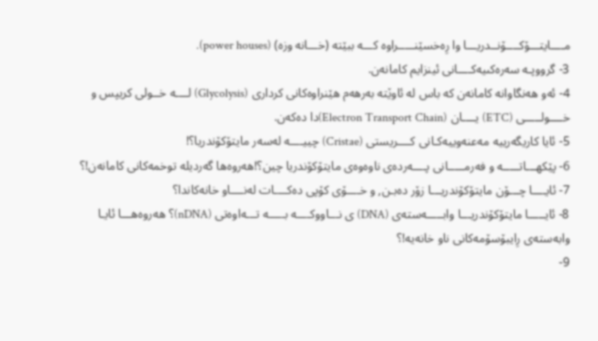مــــایتـــۆكــــۆنــدریـــا وا رِه‌خسێنـــــراوه‌ كـــه‌ ببێته‌ (خـــانه‌ وزه‌) (power houses).
3- گرووپـه‌ سه‌ره‌كىیه‌كــــانی ئینزایم كامانه‌ن.
4- ئه‌و هه‌نگاوانه‌ كامانه‌ن كه‌ باس له‌ ئاوێته‌ به‌رهه‌م هێنراوه‌كانى كرداری (Glycolysis) لــــه‌ خــولی كریپس و خــــولـــــی (ETC) یــــان (Electron Transport Chain)دا ده‌كه‌ن.
5- ئایا كاریگه‌ريیه‌ مه‌عنه‌ويیه‌كـانی كــــریستی (Cristae) چييــــه‌ له‌سه‌ر مایتۆكۆندریا؟!
6- پێكهـــاتـــــه‌ و فه‌رمـــــانی پــــه‌رده‌ی ناوه‌وه‌ی مایتۆكۆندریا چین؟!هه‌روه‌ها گه‌ردیله‌ توخمه‌كانی كامانه‌ن!؟
7- ئایــــا چـــۆن مایتۆكۆندریـــا زۆر ده‌بـن, و خــــۆی كۆپی ده‌كــــات له‌نــــاو خانه‌كاندا؟
8- ئایـــــا مایتۆكۆندریـــا وابـــــه‌سته‌ی (DNA) ی نـــاووكــــه‌ بـــــه‌ تـــه‌اوه‌تی (nDNA)؟ هه‌روه‌هـــا ئایـا وابه‌سته‌ی رِایبۆسۆمه‌كانی ناو خانه‌یه‌!؟
9-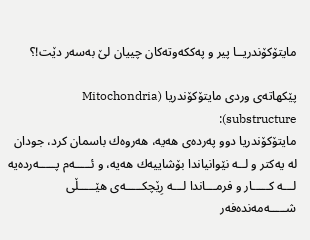مایتۆكۆندریــا پیر و په‌ككه‌وته‌كان چيیان لێ به‌سه‌ر دێت!؟

پێكهاته‌ی وردی مایتۆكۆندریا (Mitochondria substructure):
مایتۆكۆندریا دوو په‌رده‌ی هه‌یه‌، هه‌روه‌ك باسمان كرد، جودان له‌ یه‌كتر و لــه‌ نێوانیاندا بۆشاییه‌ك هه‌یه‌، و ئـــــه‌م پـــــه‌رده‌یه‌ لـــه‌ كـــــار و فرمـــاندا لـــه‌ رِێچكـــــه‌ی هێـــــڵى شـــــه‌مه‌نده‌فه‌ر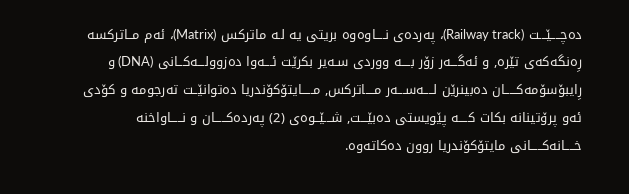ده‌چــــێـــت (Railway track)، په‌رده‌ی نــــاوه‌وه‌ بریتى یه‌ لـه‌ ماتركس (Matrix)، ئه‌م مــاتركسه‌ رِه‌نگه‌كه‌ی تێره‌, و ئه‌گـــه‌ر زۆر بــــه‌ ووردی سـه‌یر بكرێت ئـــه‌وا ده‌زوولـــه‌كــانی (DNA) و رِایبۆسۆمه‌كـــــان ده‌بینرێن لــــه‌ســـه‌ر مــــاتركس, مـــــایتۆكۆندریا ده‌توانێــت ته‌رجومه‌ و كۆدی ئه‌و پرۆتینانه‌ بكات كــــه‌ پێویستی ده‌بێـــت, شـــێــوه‌ی (2) په‌رده‌كـــــان و نـــــاواخنه‌ خــــانه‌كـــــانی مایتۆكۆندریا روون ده‌كاته‌وه‌.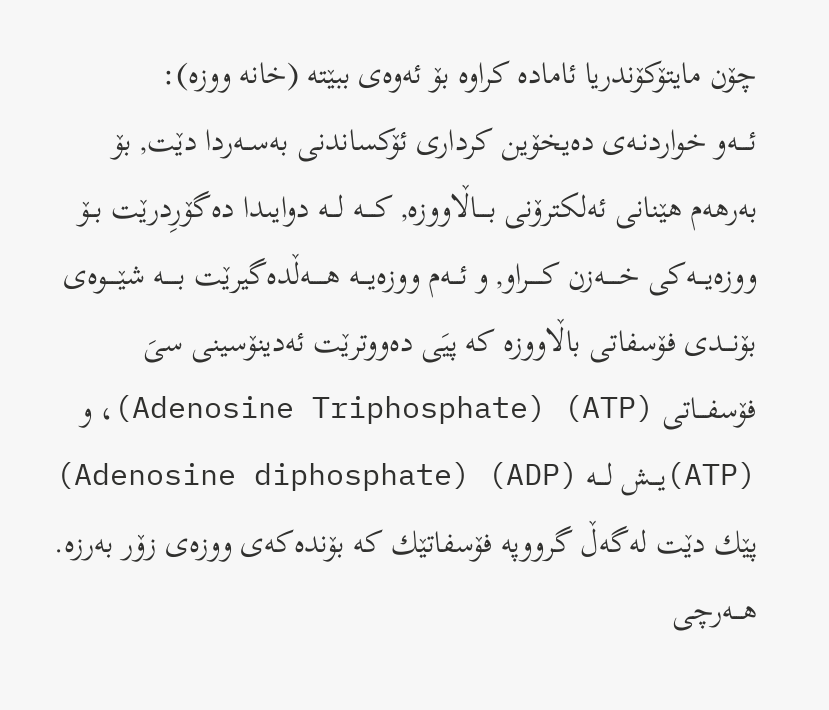چۆن مایتۆكۆندریا ئاماده‌ كراوه‌ بۆ ئه‌وه‌ی ببێته‌ (خانه‌ ووزه‌):
ئــــه‌و خواردنـه‌ی ده‌یخۆین كرداری ئۆكساندنی به‌ســه‌ردا دێت, بۆ به‌رهه‌م هێنانی ئه‌لكترۆنی بــــاڵاووزه‌, كــــه‌ لـــه‌ دوایىدا ده‌گۆرِدرێت بــۆ ووزه‌یـــه‌كی خـــــه‌زن كـــــراو, و ئـــه‌م ووزه‌یـــه‌ هـــــه‌ڵده‌گیرێت بـــــه‌ شێــــوه‌ی بۆنـــدی فۆسفاتی باڵاووزه‌ كه‌ پيَی ده‌ووترێت ئه‌دینۆسینى سىَ فۆسفـــاتى (ATP) (Adenosine Triphosphate)، و (ATP)یـــش لـــه‌ (ADP) (Adenosine diphosphate) پێك دێت له‌گه‌ڵ گرووپه‌ فۆسفاتێك كه‌ بۆنده‌كه‌ی ووزه‌ى زۆر به‌رزه‌.
هـــه‌رچی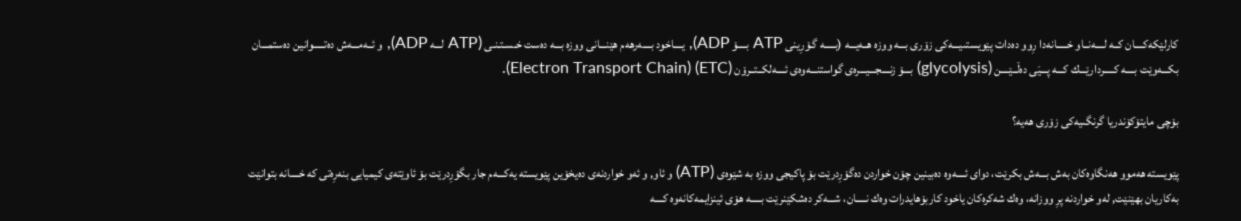كارلێكه‌كــــان كــه‌ لــــه‌نــاو خـــــانه‌دا رِوو ده‌دات پێویستىیـــه‌كی زۆری بـــه‌ ووزه‌ هــه‌یـــه‌ (بـــــه‌ گـۆرِینی ATP بــــۆ ADP), یــــاخود بــــه‌رهه‌م هێنـــانی ووزه‌ بـــه‌ ده‌ست خـسـتـنـی (ATP لـــه‌ ADP), و ئــه‌مـــه‌ش ده‌تـــــوانین ده‌ستمـــان بكـــه‌وێت بــــه‌ كـــــردارێـــك كـــه‌ پـــيَی ده‌ڵــێــــن (glycolysis) بـــۆ زنــــجـــیـــره‌ى گواستنـــه‌وه‌ی ئــــه‌لكــتــرۆن (ETC) (Electron Transport Chain).

بۆچی مایتۆكۆندریا گرنگىیه‌كی زۆری هه‌یه‌؟

پێویسته‌ هه‌موو هه‌نگاوه‌كان به‌ش بـــه‌ش بكرێت، دوای ئــــه‌وه‌ ده‌بینین چۆن خواردن ده‌گۆرِدرێت بۆ پاكیجی ووزه‌ به‌ شێوه‌ی (ATP) و ئاو, و ئه‌و خواردنه‌ی ده‌یخۆین پێویسته‌ یه‌كـــه‌م جار بگۆرِدرێت بۆ ئاوێته‌ى كیمیایی بنه‌رِه‌تی كه‌ خــــانه‌ بتوانێت به‌كاریان بهێنێت, له‌و خواردنه‌ پرِ ووزانه‌، وه‌ك شه‌كره‌كان یاخود كاربۆهایدرات وه‌ك نـــــان، شـــه‌كر ده‌شكێنرێت بـــــه‌ هۆی ئینزایمه‌كانه‌وه‌ كــــه‌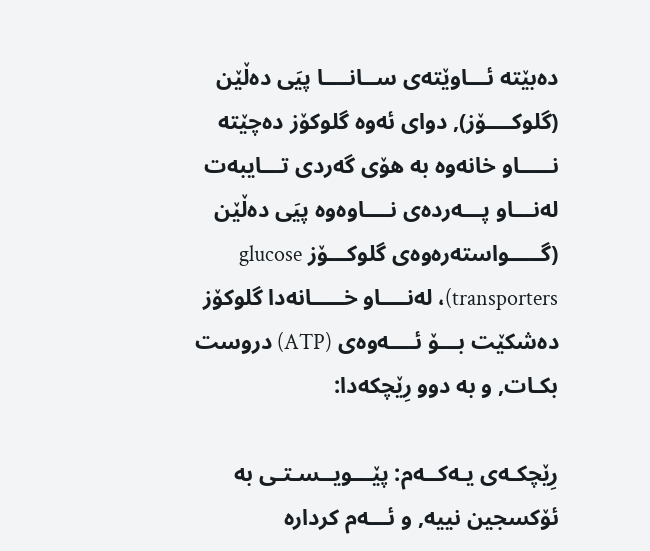ده‌بێته‌ ئـــاوێته‌ی ســانــــا پيَی ده‌ڵێن (گلوكــــۆز), دوای ئه‌وه‌ گلوكۆز ده‌چێته‌ نـــــاو خانه‌وه‌ به‌ هۆی گه‌ردی تـــایبه‌ت له‌نـــاو پـــه‌رده‌ی نــــاوه‌وه‌ پيَی ده‌ڵێن (گـــــواسته‌ره‌وه‌ی گلوكـــۆز glucose transporters)، له‌نــــاو خـــــانه‌دا گلوكۆز ده‌شكێت بـــۆ ئــــه‌وه‌ی (ATP) دروست بكـات, و به‌ دوو رِێچكه‌دا:

رِێچكـه‌ی یـه‌كــه‌م: پێـــویــسـتـی به‌ ئۆكسجین نيیه‌, و ئـــه‌م كرداره‌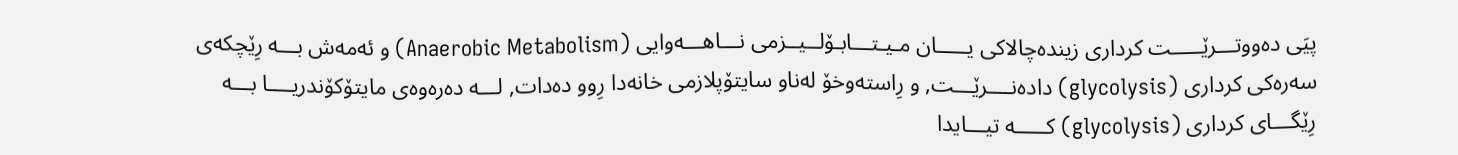پيَی ده‌ووتـــرێـــــت كردارى زینده‌چالاكى یـــــان مـیـتـــابـۆلــیــزمی نـــاهـــه‌وایی (Anaerobic Metabolism) و ئه‌مه‌ش بـــه‌ رِێچكه‌ی سه‌ره‌كی كرداری (glycolysis) داده‌نــــرێـــت, و رِاسته‌وخۆ له‌ناو سایتۆپلازمی خانه‌دا رِوو ده‌دات, لـــه‌ ده‌ره‌وه‌ی مایتۆكۆندریــــا بـــه‌ رِێگـــای كرداری (glycolysis) كـــــه‌ تیـــایدا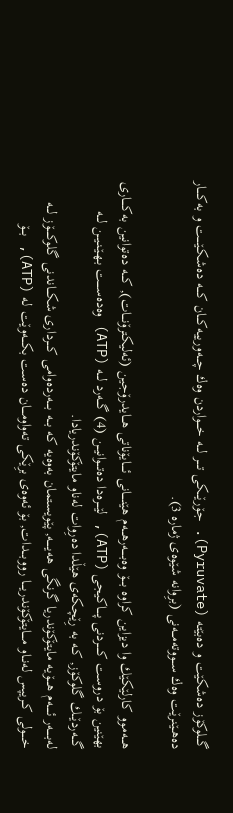گـــلوكۆز ده‌شكێت و ده‌بێته‌ (Pyruvate). جۆرێـــكی تــــر لـــه‌ خــــواردن وه‌ك چـــه‌ورييه‌كـــان كـــه‌ ده‌شـكـێــــت و به‌كــــار ده‌هــێنرێت وه‌ك ســووته‌مـــه‌نی (برِوانه‌ شێوه‌ی ژماره‌ 3).

هـــه‌موو كارلێكێك وا دیزاین كراوه‌ بــــۆ وه‌بـــــه‌رهـــه‌م هێنـــــانی ئـــــایۆناتی هـــایدرۆجین (ئه‌لیكترۆنـــات), كـــه‌ ده‌توانین به‌كــــاری بهێنین بۆ دروست كـــــردنی پــــاكیجی (ATP), لێـــره‌دا ده‌تـــوانیــن (4) گـــه‌رد لـــه‌ (ATP) وه‌ده‌ســــت بـهـێـنـیــن لـــه‌ گـــه‌ردێــك گلوكۆز, كـه‌ به‌ رِێچكه‌ی هێڵدا ده‌رِوات له‌ناو مایتۆكۆندریادا.
له‌بـــــه‌ر ئـــــه‌م هــــۆیه‌ مایتۆكۆندریا گرنگی هه‌یـــــه‌, پێویستمان به‌وه‌یه‌ كه‌ بـــه‌ بــــه‌رده‌وامى كـــرداری شكـــاندنی گلوكـــــۆز لـــه‌ خــــولی كــریپس له‌نــاو مــــایتۆكۆندریــــا رووبـــدات, بۆ ئه‌وه‌ی برِێكی ته‌واومــــان ده‌ست بكـــه‌وێت لـه‌ (ATP), بـــۆ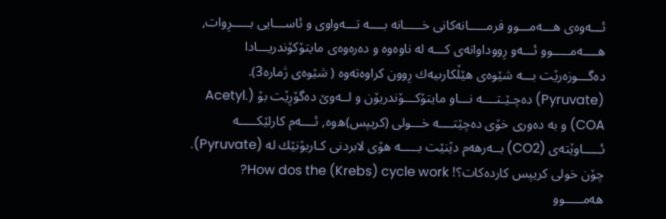ئـــه‌وه‌ی هـــه‌مـــوو فرمـــــانه‌كانی خـــــانه‌ بــــه‌ تـــه‌واوی و ئاســـایی بـــــرِوات, هــــه‌مـــــوو ئـــه‌و رِووداوانه‌ی كـــه‌ له‌ ناوه‌وه‌ و ده‌ره‌وه‌ی مایتۆكۆندریـــادا ده‌گـــوزه‌رێت بـــه‌ شێوه‌ی هێڵكارىیه‌ك رِوون كراوه‌ته‌وه‌ ( شێوه‌ى ژماره‌3).
(Pyruvate) ده‌چـێـتــــه‌ نـــاو مایتۆكـــۆندریۆن و لــه‌وێ ده‌گۆرِێت بۆ (Acetyl. COA) و به‌ ده‌وری خۆی ده‌چێتــــه‌ خـــولی (كریپس)ه‌وه‌, ئــــه‌م كارلێكـــــه‌ ئـــــاوێته‌ی (CO2) بــه‌رهه‌م دێنێت بـــــه‌ هۆی لابردنی كـاربۆنێك له‌ (Pyruvate).
چۆن خولی كریپس كارده‌كات؟! How dos the (Krebs) cycle work?
هه‌مـــــوو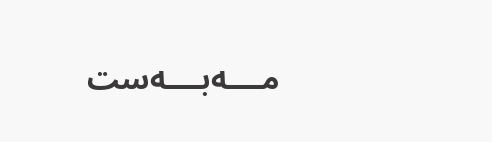مــــه‌بــــه‌ست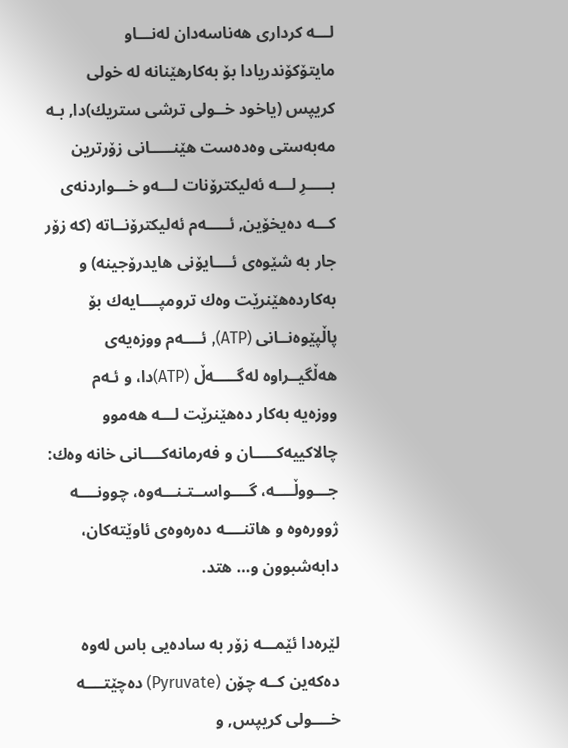لـــه‌ كرداری هه‌ناسه‌دان له‌نـــاو مایتۆكۆندریادا بۆ به‌كارهێنانه‌ له‌ خولی كریپس (یاخود خــولی ترشی ستریك)دا, بـه‌ مه‌به‌ستی وه‌ده‌ست هێنـــــانی زۆرترین بـــــرِ لـــه‌ ئه‌لیكترۆنات لـــه‌و خـــواردنه‌ی كـــه‌ ده‌یخۆین, ئـــــه‌م ئه‌لیكترۆنــاته‌ (كه‌ زۆر جار به‌ شێوه‌ی ئــــایۆنی هایدرۆجینه‌) و به‌كارده‌هێنرێت وه‌ك ترومپــــایه‌ك بۆ پاڵپێوه‌نــانی (ATP), ئــــه‌م ووزه‌یه‌ی هه‌ڵگیــراوه‌ له‌گـــــه‌ڵ (ATP)دا، و ئـه‌م ووزه‌یه‌ به‌كار ده‌هێنرێت لـــه‌ هه‌موو چالاكيیه‌كـــــان و فه‌رمانه‌كــــانی خانه‌ وه‌ك: جـــووڵــــه‌، گــــواســتـنـــه‌وه‌، چوونــــه‌ ژووره‌وه‌ و هاتنــــه‌ ده‌ره‌وه‌ی ئاوێته‌كان، دابه‌شبوون و… هتد.

لێره‌دا ئێمـــه‌ زۆر به‌ ساده‌یی باس له‌وه‌ ده‌كه‌ین كــه‌ چۆن (Pyruvate) ده‌چێتــــه‌ خــــولی كریپس, و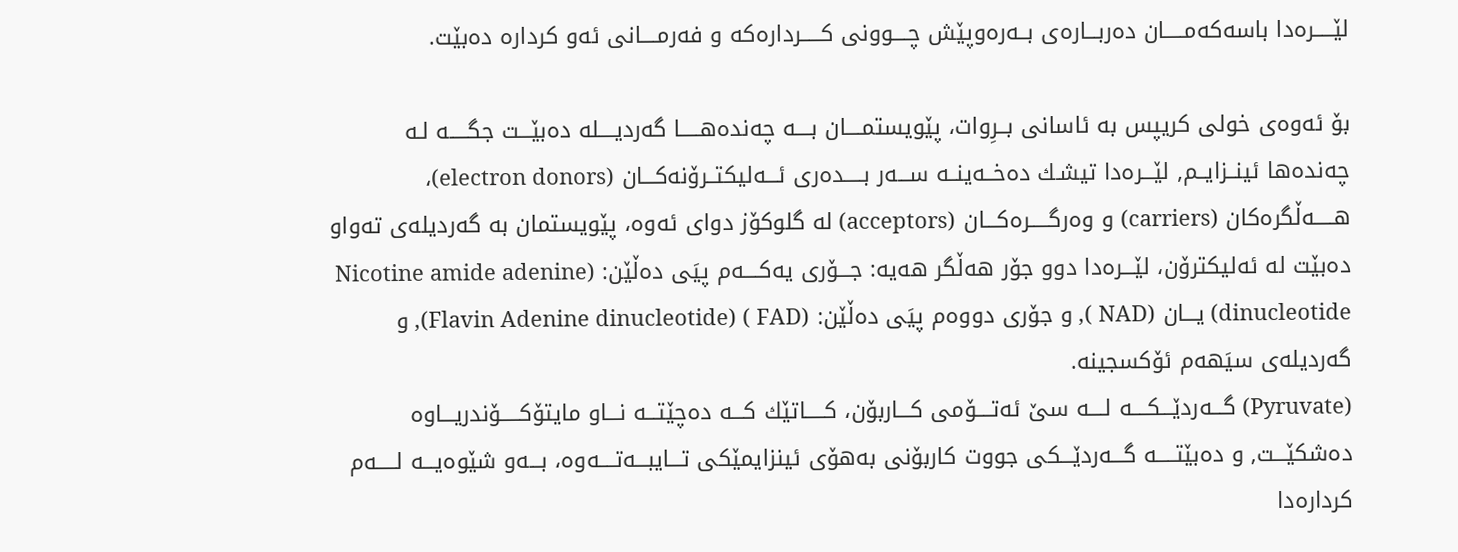لێـــــره‌دا باسه‌كه‌مـــــان ده‌ربـــاره‌ی بــه‌ره‌وپێش چــــوونی كـــــرداره‌كه‌ و فه‌رمــــانی ئه‌و كرداره‌ ده‌بێت.

بۆ ئه‌وه‌ی خولی كریپس به‌ ئاسانی بــرِوات، پێویستمــــان بــــه‌ چه‌نده‌هـــــا گه‌ردیــــله‌ ده‌بێـــت جگـــــه‌ لـه‌ چه‌نده‌ها ئینــزایــم, لێـــره‌دا تیشـك ده‌خــه‌ینــه‌ ســـه‌ر بـــــده‌ری ئـــه‌لیكتــرۆنه‌كـــان (electron donors)، هـــــه‌ڵگره‌كان (carriers) و وه‌رگـــــره‌كـــان (acceptors) له‌ گلوكۆز دوای ئه‌وه‌، پێویستمان به‌ گه‌ردیله‌ی ته‌واو ده‌بێت له‌ ئه‌لیكترۆن، لێـــره‌دا دوو جۆر هه‌ڵگر هه‌یه‌: جـــۆری یه‌كــــه‌م پيَی ده‌ڵێن: (Nicotine amide adenine dinucleotide) یـــان (NAD ), و جۆری دووه‌م پيَی ده‌ڵێن: (FAD ) (Flavin Adenine dinucleotide), و گه‌ردیله‌ى سيَهه‌م ئۆكسجینه‌.
(Pyruvate) گـــه‌ردێـــكــــه‌ لــــه‌ سێ ئه‌تــــۆمی كـــاربۆن، كـــــاتێك كـــه‌ ده‌چێتـــه‌ نـــاو مایتۆكـــــۆندریـــاوه‌ ده‌شكێـــت, و ده‌بێتـــــه‌ گـــه‌ردێـــكی جووت كاربۆنی به‌هۆی ئینزایمێكی تـــایبـــه‌تــــه‌وه‌، بـــه‌و شێوه‌یـــه‌ لـــــه‌م كرداره‌دا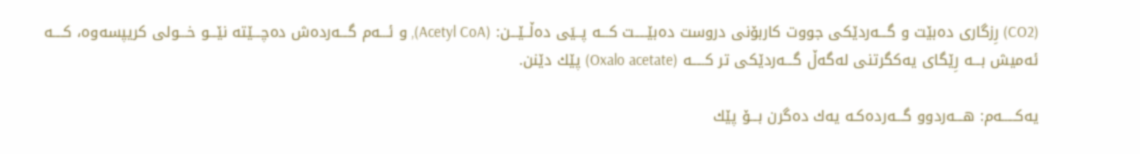(CO2) رِزگاری ده‌بێت و گـــه‌ردێكی جووت كاربۆنی دروست ده‌بێـــــت كـــه‌ پــيَی ده‌ڵــێـــن: (Acetyl CoA), و ئـــه‌م گـــه‌رده‌ش ده‌چـــێته‌ نێـــو خـــولی كریپسه‌وه‌، كــــه‌ ئه‌میش بـــه‌ رِێگای یه‌كگرتنى له‌گه‌ڵ گـــه‌ردێكی تر كـــــه‌ (Oxalo acetate) پێك دێنن.

یه‌كـــــه‌م: هـــه‌ردوو گـــه‌رده‌كـه‌ یه‌ك ده‌گرن بـــۆ پێك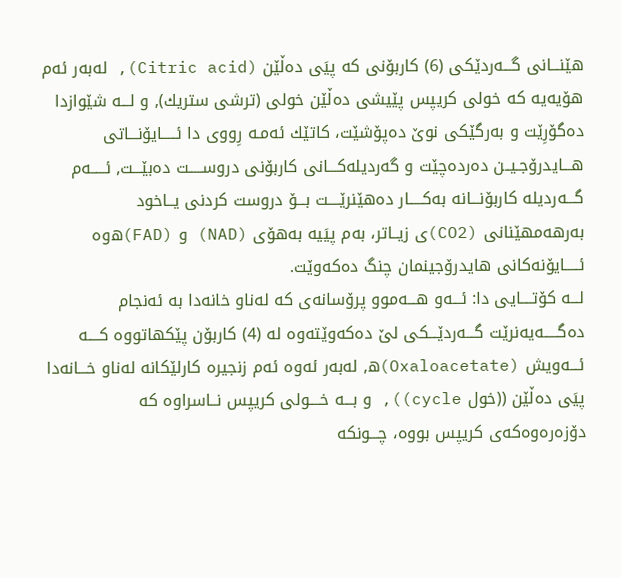هێنـــانی گـــه‌ردێكی (6) كاربۆنی كه‌ پيَى ده‌ڵێن (Citric acid), له‌به‌ر ئه‌م هۆیه‌یه‌ كه‌ خولی كریپس پێیشی ده‌ڵێن خولی (ترشی ستریك), و لـــه‌ شێوازدا ده‌گۆرِێت و به‌رگێكی نوێ ده‌پۆشێت، كاتێك ئه‌مـه‌ رِووی دا ئـــــایۆنـــاتی هـــایدرۆجـیــن ده‌رده‌چێت و گه‌ردیله‌كـــانی كاربۆنی دروســـــت ده‌بێـــت, ئـــــه‌م گـــه‌ردیله‌ كاربۆنـــانه‌ به‌كـــــار ده‌هێنرێــــت بـــۆ دروست كردنی یــاخود به‌رهه‌مهێنانی (CO2)ی زیــاتر، به‌م پيَيه‌ به‌هۆی (NAD) و (FAD)ه‌وه‌ ئـــــایۆنه‌كانی هایدرۆجینمان چنگ ده‌كه‌وێت.
لـــه‌ كۆتــــایى دا: ئـــه‌و هـــه‌موو پرۆسانه‌ی كه‌ له‌ناو خانه‌دا به‌ ئه‌نجام ده‌گـــــه‌یه‌نرێت گـــه‌ردێـــكی لێ ده‌كه‌وێته‌وه‌ له‌ (4) كاربۆن پێكهاتووه‌ كــــه‌ ئـــه‌ویش (Oxaloacetate)ه‌, له‌به‌ر ئه‌وه‌ ئه‌م زنجیره‌ كارلێكانه‌ له‌ناو خـــانه‌دا پيَی ده‌ڵێن ((خول cycle)), و بـــه‌ خــــولی كریپس نــاسراوه‌ كه‌ دۆزه‌ره‌وه‌كه‌ی كریپس بووه‌، چـــونكه‌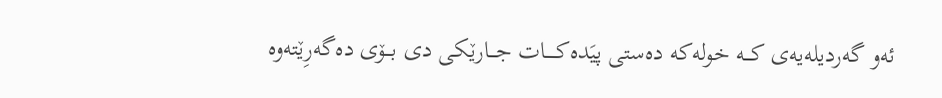ئه‌و گه‌ردیله‌یه‌ی كـــه‌ خوله‌كه‌ ده‌ستی پيَده‌كـــــات جـــارێكی دی بـــۆی ده‌گه‌رِێته‌وه‌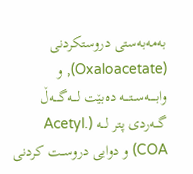به‌مه‌به‌ستی دروستكردنی (Oxaloacetate), و وابـــــه‌ســتـــه‌ ده‌بێت لـــه‌گــــه‌ڵ گـــه‌ردى پتر لـــه‌ (Acetyl. COA) و دوایی دروســت كردنی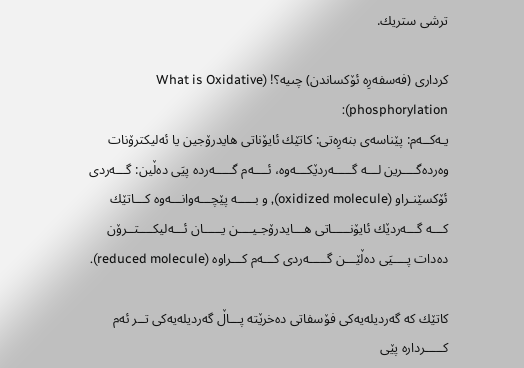ترشی ستریك.

كرداری (فه‌سفه‌رِه‌ ئۆكساندن) چىیه‌؟! (What is Oxidative phosphorylation):
یـه‌كــه‌م: پێناسه‌ی بنه‌رِه‌تی: كاتێك ئایۆناتی هایدرۆجین یا ئه‌لیكترۆنات وه‌رده‌گــــرین لـــه‌ گـــــه‌ردێكـــه‌وه‌، ئــــه‌م گـــــه‌رده‌ پيَی ده‌ڵین: گـــه‌ردی ئۆكسێنـراو (oxidized molecule), و بـــــه‌ پێچـــه‌وانـــه‌وه‌ كـــاتێك كـــه‌ گـــه‌ردێك ئایۆنـــــاتی هـــایدرۆجـیــــن یـــــان ئـــه‌لیكــــتــرۆن ده‌دات پــــيَی ده‌ڵێـــن گـــــه‌ردى كـــه‌م كـــراوه‌ (reduced molecule).

كاتێك كه‌ گه‌ردیله‌یه‌كی فۆسفاتی ده‌خرێته‌ پـــاڵ گه‌ردیله‌یه‌كی تــر ئه‌م كـــــرداره‌ پێی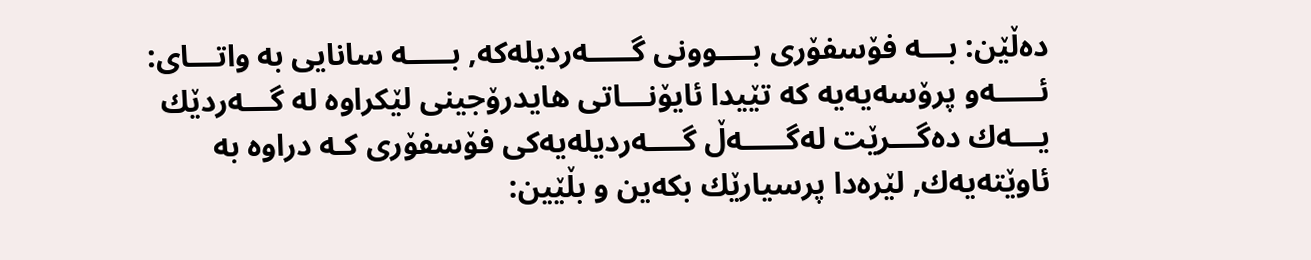ده‌ڵێن: بـــه‌ فۆسفۆری بــــوونی گـــــه‌ردیله‌كه‌, بـــــه‌ سانایی به‌ واتـــای: ئـــــه‌و پرۆسه‌یه‌یه‌ كه‌ تێیدا ئایۆنـــاتی هایدرۆجینی لێكراوه‌ له‌ گـــه‌ردێك یـــه‌ك ده‌گـــرێت له‌گـــــه‌ڵ گــــه‌ردیله‌یه‌كی فۆسفۆری كـه‌ دراوه‌ به‌ ئاوێته‌یه‌ك, لێره‌دا پرسیارێك بكه‌ین و بڵێین: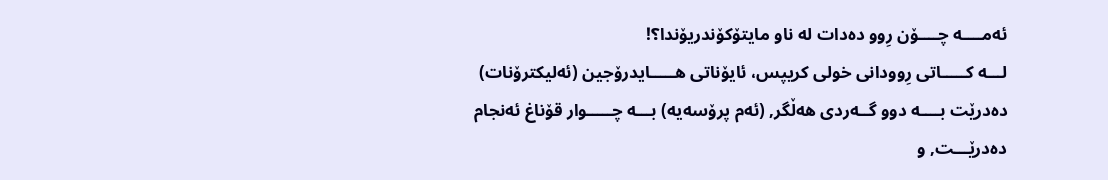ئه‌مــــه‌ چــــۆن رِوو ده‌دات له‌ ناو مایتۆكۆندریۆندا؟!
لـــه‌ كـــــاتی رِوودانی خولی كریپس، ئایۆناتی هـــــایدرۆجین (ئه‌لیكترۆنات) ده‌درێت بــــه‌ دوو گــه‌ردی هه‌ڵگر, (ئه‌م پرۆسه‌یه‌) بـــه‌ چـــــوار قۆناغ ئه‌نجام ده‌درێـــت, و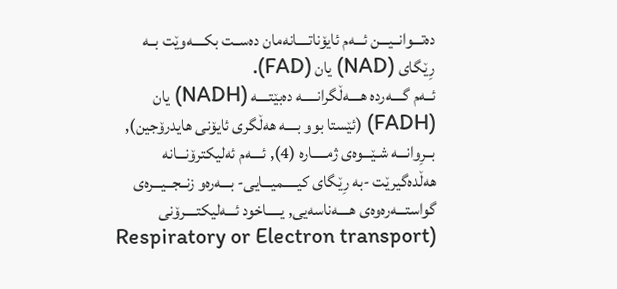ده‌تـــوانــیـــن ئـــه‌م ئایۆناتــــانه‌مان ده‌ســت بكــــه‌وێت بــه‌ رِێگای (NAD) یان (FAD).
ئــه‌م گــــه‌رده‌ هــــه‌ڵگرانـــــه‌ ده‌بێتــــه‌ (NADH) یان (FADH) (ئێستا بوو بــــه‌ هه‌ڵگری ئایۆنی هایدرۆجین), بــرِوانـــه‌ شـێـــوه‌ى ژمـــــاره‌ (4), ئــــه‌م ئه‌لیكترۆنـــانه‌ هه‌ڵده‌گیرێت -به‌ رِێگای كیـــــمیـــایی- بـــه‌ره‌و زنــجــیـــره‌ی گواستـــه‌ره‌وه‌ی هــــه‌ناسه‌یی, یـــــاخود ئـــه‌لیكتــــرۆنی (Respiratory or Electron transport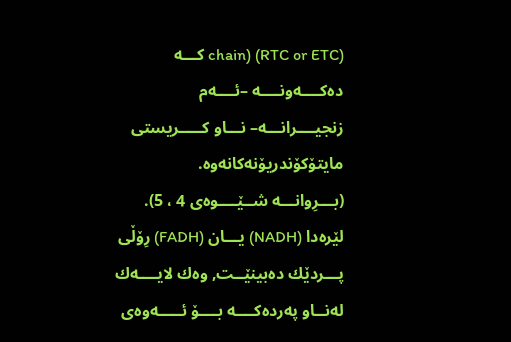chain) (RTC or ETC) كـــه‌ ده‌كــــه‌ونــــه‌ –ئــــه‌م زنجیــــرانـــه‌– نـــاو كـــــریستی مایتۆكۆندریۆنه‌كانه‌وه‌.
(بـــرِوانـــه‌ شــێــــوه‌ی 4 ، 5).
لێره‌دا (NADH) یـــان (FADH) رِۆڵی پـــردێك ده‌بینێــت, وه‌ك لایــــه‌ك له‌نــاو په‌رده‌كــــه‌ بــــۆ ئـــــه‌وه‌ی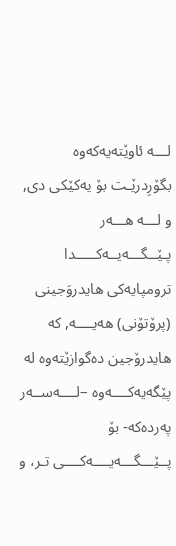لـــه‌ ئاوێته‌یه‌كه‌وه‌ بگۆرِدرێـت بۆ یه‌كێكی دی, و لـــه‌ هـــه‌ر پـێــگـــه‌یــه‌كـــــدا ترومپایه‌كی هایدروَجینی (پرۆتۆنی) هه‌یــــه‌, كه‌ هایدرۆجین ده‌گوازێته‌وه‌ له‌ پێگه‌یه‌كــــه‌وه‌ –لــــه‌ســه‌ر په‌رده‌كه‌- بۆ پــێـــگـــه‌یــــه‌كــــی تـر، و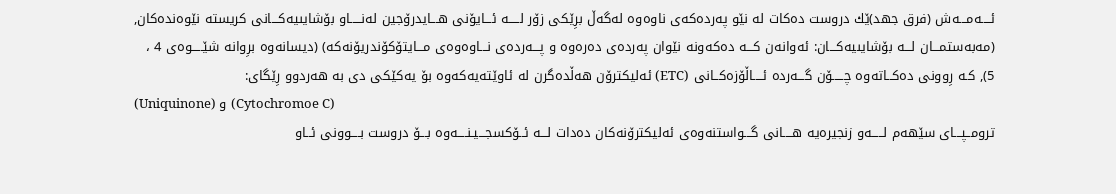ئــــه‌مـــه‌ش (فرق جهد)ێك دروست ده‌كات له‌ نێو په‌رده‌كه‌ی ناوه‌وه‌ له‌گه‌ڵ برِێكی زۆر لـــــه‌ ئـــایۆنی هـــایدرۆجین له‌نـــــاو بۆشایىیه‌كـــانی كریسته‌ نێوه‌نده‌كان, (مه‌به‌ستمـــان لـــه‌ بۆشایىیه‌كـــان: ئه‌وانه‌ن كـــه‌ ده‌كه‌ونه‌ نێوان په‌رده‌ی ده‌ره‌وه‌ و پـــه‌رده‌ی نـــاوه‌وه‌ى مـــایتۆكۆندریۆنه‌كه‌) (دیسانه‌وه‌ برِوانه‌ شێـــــوه‌ى 4 ، 5), كـه‌ رِوونی ده‌كــاته‌وه‌ چـــــۆن گـــه‌رده‌ ئــــاڵۆزه‌كــانی (ETC) ئه‌لیكترۆن هه‌ڵده‌گرن له‌ ئاوێته‌یه‌كه‌وه‌ بۆ یه‌كێكی دی به‌ هه‌ردوو رِێگای:
(Uniquinone) و (Cytochromoe C)
ترومــپـــای سێهه‌م لـــــه‌و زنجیره‌یه‌ هــــانی گـــواستنه‌وه‌ى ئه‌لیكترۆنه‌كان ده‌دات لـــه‌ ئــۆكسجـــیـنــــه‌وه‌ بـــۆ دروست بــــوونی ئــاو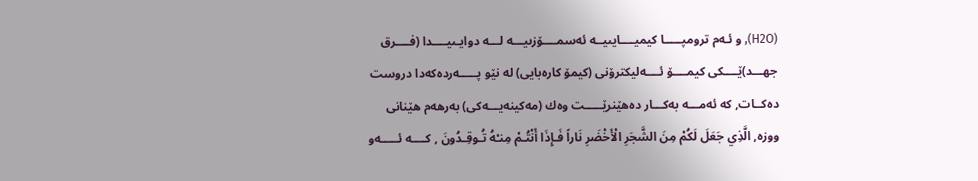(H2O), و ئـه‌م ترومپـــــا كیمیــــایىیــه‌ ئه‌سمــــۆزىیـــه‌ لـــه‌ دوایـىیــــدا (فــــرق جهـــد)ێــــكى كیمــــۆ ئــــه‌لیكترۆنی (كیمۆ كاره‌بایی) له‌ نێو پـــــه‌رده‌كه‌دا دروست ده‌كــات, كه‌ ئه‌مـــه‌ به‌كـــار ده‌هێنرێـــــت وه‌ك (مه‌كینه‌یـــه‌كی) به‌رهه‌م هێنانی ووزه‌, الَّذِي جَعَلَ لَكُمْ مِنَ الشَّجَرِ الْأَخْضَرِ نَاراً فَـإِذَا أَنْتُـمْ مِنـْهُ تُـوقِـدُونَ , كــــه‌ ئـــــه‌و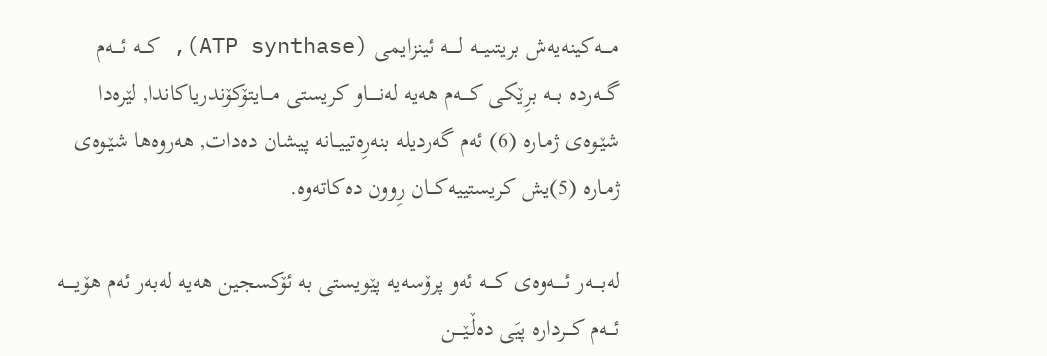مــــه‌كینه‌یه‌ش بریتىیـــه‌ لـــــه‌ ئینزایمی (ATP synthase), كـــه‌ ئــــه‌م گـــه‌رده‌ بـــه‌ برِێكی كــــه‌م هه‌یه‌ له‌نـــــاو كریستی مـــایتۆكۆندریاكاندا, لێره‌دا شێـوه‌ی ژمـاره‌ (6) ئه‌م گه‌ردیله‌ بنه‌رِه‌تيیــانه‌ پیشان ده‌دات, هه‌روه‌ها شێـوه‌ی ژمـاره‌ (5)یش كریستيیه‌كـــان رِوون ده‌كاته‌وه‌.

له‌بــــه‌ر ئـــــه‌وه‌ی كــــه‌ ئه‌و پرۆسه‌یه‌ پێویستی به‌ ئۆكسجین هه‌یه‌ له‌به‌ر ئه‌م هۆیـــــه‌ ئـــه‌م كـــرداره‌ پيَی ده‌ڵـێــــن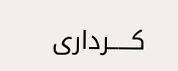كـــــردارى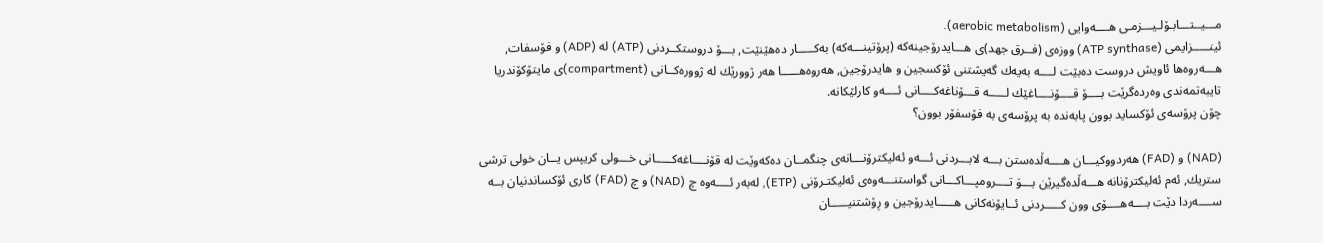مـــیــتـــابـۆلـیـــزمـی هــــه‌وایی (aerobic metabolism).
ئینـــــزایمی (ATP synthase) ووزه‌ی (فــرق جهد)ی هـــایدرۆجینه‌كه‌ (پرۆتینـــه‌كه‌) به‌كـــــار ده‌هێنێت, بـــۆ دروستكــردنی (ATP) له‌ (ADP) و فۆسفات, هـــه‌روه‌ها ئاویش دروست ده‌بێت لــــه‌ به‌یه‌ك گه‌یشتنی ئۆكسجین و هایدرۆجین, هه‌روه‌هـــــا هه‌ر ژوورێك له‌ ژووره‌كــانی (compartment)ى مایتۆكۆندریا تایبه‌تمه‌ندی وه‌رده‌گرێت بــــۆ قــــۆنــــاغێك لـــــه‌ قـــۆناغه‌كــــانی ئــــه‌و كارلێكانه‌.
چۆن پرۆسه‌ی ئۆكساید بوون پابه‌نده‌ به‌ پرۆسه‌ی به‌ فۆسفۆر بوون؟

(NAD) و (FAD) هه‌ردووكیـــان هــــه‌ڵده‌ستن بـــه‌ لابـــردنی ئـــه‌و ئه‌لیكترۆنـــانه‌ی چنگمــان ده‌كه‌وێت له‌ قۆنــــاغه‌كـــــانی خـــولی كریپس یــان خولی ترشی ستریك, ئه‌م ئه‌لیكترۆنانه‌ هـــه‌ڵده‌گیرێن بـــوَ تــــرومپـــاكـــانی گواستنـــه‌وه‌ی ئه‌لیكتـرۆنی (ETP), له‌به‌ر ئــــه‌وه‌ چ (NAD) و چ (FAD) كاری ئۆكساندنیان بــه‌ ســــه‌ردا دێت بــــه‌هــــۆی وون كـــــردنی ئــایۆنه‌كانی هـــــایدرۆجین و رِۆشتنیـــــان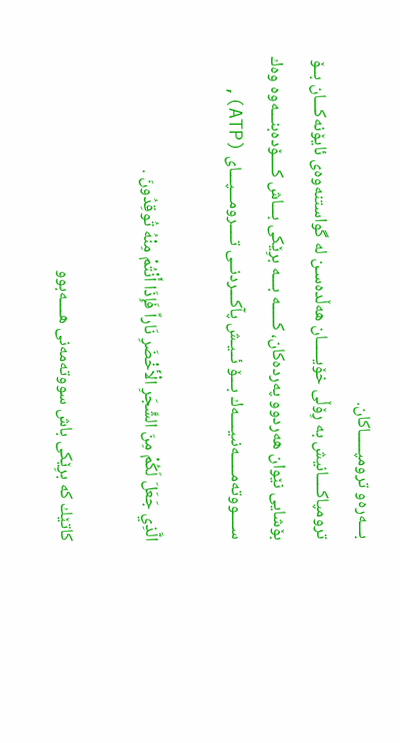بـــه‌ره‌و ترومپـــــاكان.
ترومپاكــــانیش به‌ رِۆڵی خۆیـــــان هه‌ڵده‌سـن له‌ گواستنه‌وه‌ی ئایۆنه‌كـــان بــۆ بۆشایی نێوان هه‌ردوو په‌رده‌كان، كـــــه‌ بـــه‌ برِێكی بـــاش كــــۆده‌بنـــه‌وه‌ وه‌ك ســــووته‌مـــــه‌نىیــــه‌ك بـــۆ ئــیـش پآكـــردنــی تــــرومـــپـــای (ATP),

الَّذِي جَعَلَ لَكُمْ مِنَ الشَّجَرِ الْأَخْضَرِ نَاراً فَإِذَا أَنْتُمْ مِنْهُ تُوقِدُونَ .

كاتێك كه‌ برِێكی باش سووته‌مه‌نی هــــه‌بوو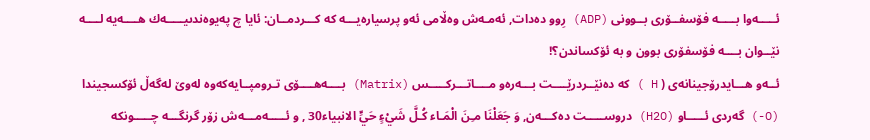ئـــــه‌وا بـــــه‌ فۆسفــۆری بــوونی (ADP) رِوو ده‌دات, ئه‌مـه‌ش وه‌ڵامی ئه‌و پرسیاره‌یـــه‌ كه‌ كـــردمــان: ئایا چ په‌یوه‌ندىیـــــه‌ك هــــه‌یه‌ لــــه‌ نێــوان بــــه‌ فۆسفۆرى بوون و به‌ ئۆكساندن؟!
ئــه‌و هـــایدرۆجینانه‌ى ( H ) كه‌ ده‌نێــردرێــــت بـــه‌ره‌و مــــاتـــركـــــس (Matrix) بــــه‌هــــۆی تـرومپــایه‌كه‌وه‌ له‌وێ له‌گه‌ڵ ئۆكسجیندا (O-) گه‌ردی ئـــــاو (H2O) دروســـــت ده‌كـــه‌ن, وَ جَعَلْنَا مـِنَ الْمَـاء كُـلَّ شَيْءٍ حَيٍّ الانبیاء30 , و ئـــــه‌مـــه‌ش زۆر گرنگـــه‌ چـــــونكه‌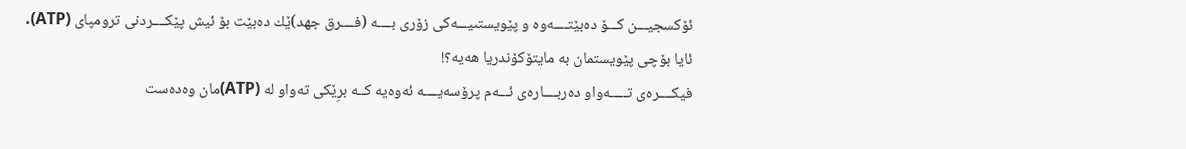ئۆكسجیـــن كـــۆ ده‌بێتــــه‌وه‌ و پێویستىیـــه‌كی زۆری بــــه‌ (فــــرق جهد)ێك ده‌بێت بۆ ئیش پێكــــردنی ترومپای (ATP).
ئایا بۆچی پێویستمان به‌ مایتۆكۆندریا هه‌یه‌؟!
فیكــــره‌ی تـــــه‌واو ده‌ربــــاره‌ی ئـــه‌م پرۆسه‌یــــه‌ ئه‌وه‌یه‌ كــه‌ برِێكی ته‌واو له‌ (ATP)مان وه‌ده‌ست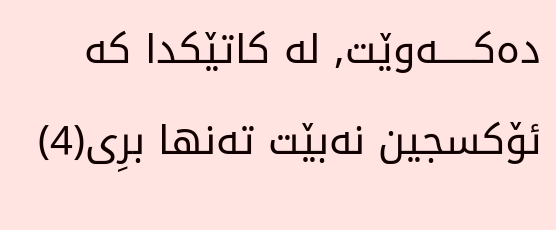ده‌كـــــه‌وێت, له‌ كاتێكدا كه‌ ئۆكسجین نه‌بێت ته‌نها برِی(4)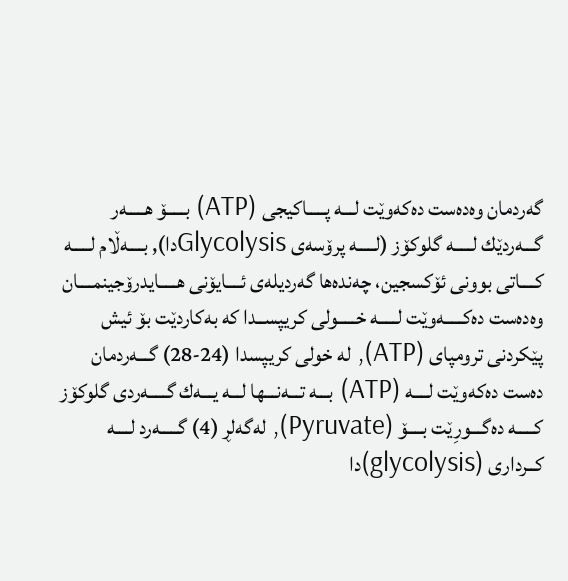گه‌ردمان وه‌ده‌ست ده‌كه‌وێت لـــه‌ پـــــاكیجی (ATP) بـــــۆ هـــــه‌ر گـــه‌ردێك لـــــه‌ گلوكۆز (لـــــه‌ پرۆسه‌ی Glycolysisدا), بــــه‌ڵام لـــــه‌ كــــاتی بوونی ئۆكسجین، چه‌نده‌ها گه‌ردیله‌ی ئــــایۆنی هـــــایدرۆجینمــــان وه‌ده‌ست ده‌كـــــه‌وێت لـــــه‌ خـــــولی كریپســدا كه‌ به‌كاردێت بۆ ئیش پێكردنی ترومپای (ATP), له‌ خولی كریپسدا (24-28) گـــه‌ردمان ده‌ست ده‌كه‌وێت لــــه‌ (ATP) بـــه‌ تـــه‌نـــها لـــه‌ یـــه‌ك گـــــه‌ردی گلوكۆز كـــــه‌ ده‌گـــورِێت بــــۆ (Pyruvate), له‌گه‌لڕ (4) گـــــه‌رد لــــه‌ كــرداری (glycolysis)دا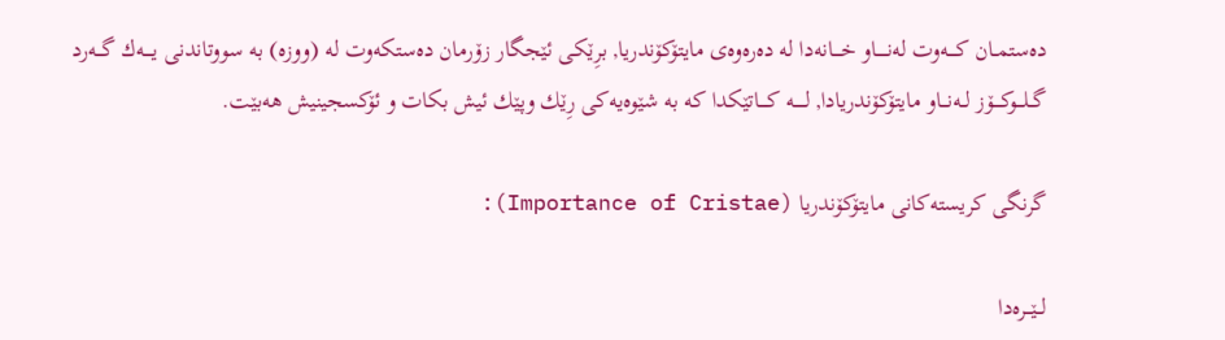ده‌ستمــان كــــه‌وت له‌نـــــاو خــــانه‌دا له‌ ده‌ره‌وه‌ی مایتۆكۆندریا, برِێكی ئێجگار زۆرمان ده‌ستكه‌وت له‌ (ووزه‌) به‌ سووتاندنی یــــه‌ك گـــه‌رد گــلـــوكــــۆز لــه‌نـــاو مایتۆكۆندریادا, لـــــه‌ كــــاتێكدا كه‌ به‌ شێوه‌یه‌كی رِێك وپێك ئیش بكات و ئۆكسجینیش هه‌بێت.

گرنگی كریسته‌كانی مایتۆكۆندریا (Importance of Cristae):

لــێـــره‌دا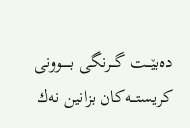ده‌بێـــت گـــرنگی بـــــوونی كریستـــه‌كان بزانین نه‌ك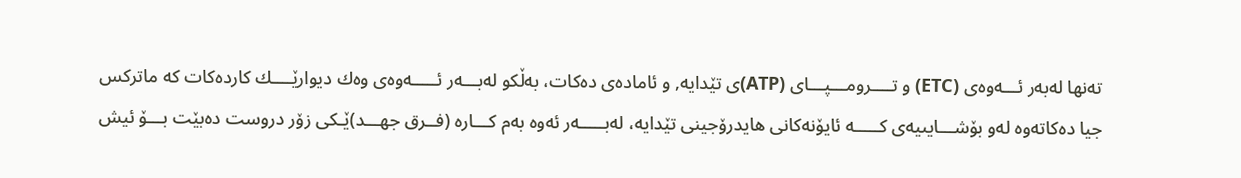ته‌نها له‌به‌ر ئـــه‌وه‌ی (ETC) و تــــرومـــپـــای (ATP)ى تێدایه‌, و ئاماده‌ی ده‌كات، به‌ڵكو له‌بـــه‌ر ئـــــه‌وه‌ی وه‌ك دیوارێــــك كارده‌كات كه‌ ماتركس جیا ده‌كاته‌وه‌ له‌و بۆشـــایىیه‌ى كـــــه‌ ئایۆنه‌كانی هایدرۆجینی تێدایه‌، له‌بـــــه‌ر ئه‌وه‌ به‌م كـــاره‌ (فــرق جهـــد)ێـكی زۆر دروست ده‌بێت بـــۆ ئیش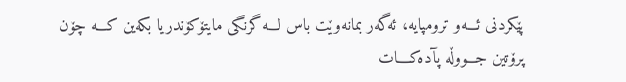پێكردنی ئـــه‌و ترومپایه‌، ئه‌گه‌ر بمانه‌وێت باس لـــه‌ گرنگی مایتۆكۆندریا بكه‌ین كـــه‌ چۆن پرۆتین جـــووڵه‌ پآده‌كــــات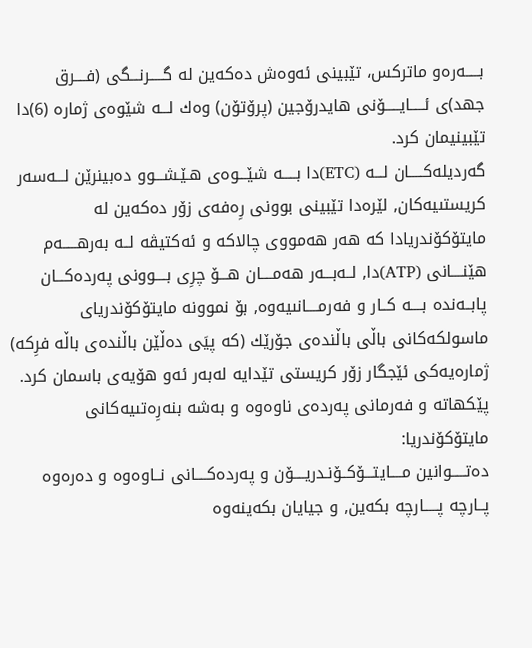بـــــه‌ره‌و ماتركس، تێبینی ئه‌وه‌ش ده‌كه‌ین له‌ گـــــرنـــگی (فــــرق جهد)ی ئـــــایـــــۆنی هایدرۆجین (پرۆتۆن) وه‌ك لـــه‌ شێوه‌ی ژماره‌ (6)دا تێبینیمان كرد.
گه‌ردیله‌كـــــان لـــه‌ (ETC)دا بـــــه‌ شێـــوه‌ی هـێـشـــوو ده‌بینرێن لـــه‌سه‌ر كریستىیه‌كان, لێره‌دا تێبینی بوونی رِه‌فه‌ی زۆر ده‌كه‌ین له‌ مایتۆكۆندریادا كه‌ هه‌ر هه‌مووی چالاكه‌ و ئه‌كتیڤه‌ لــه‌ به‌رهـــــه‌م هێنــــانی (ATP)دا, لــه‌بـــه‌ر هه‌مــــان هـــۆ چرِی بــــوونی په‌رده‌كـــان پابــه‌نده‌ بــــه‌ كــار و فه‌رمــــانىیه‌وه‌, بۆ نموونه‌ مایتۆكۆندریای ماسولكه‌كانی باڵی باڵنده‌ی جۆرێك (كه‌ پيَی ده‌ڵێن باڵنده‌ی باڵه‌ فرِكه‌) ژماره‌یه‌كی ئێجگار زۆر كریستی تێدایه‌ له‌به‌ر ئه‌و هۆیه‌ی باسمان كرد.
پێكهاته‌ و فه‌رمانی په‌رده‌ی ناوه‌وه‌ و به‌شه‌ بنه‌رِه‌تىیه‌كانی مایتۆكۆندریا:
ده‌تـــــوانین مــــایتـــۆكــۆنـدریــــۆن و په‌رده‌كــــانی نــاوه‌وه‌ و ده‌ره‌وه‌ پــارچه‌ پـــــارچه‌ بكه‌ین, و جیایان بكه‌ینه‌وه‌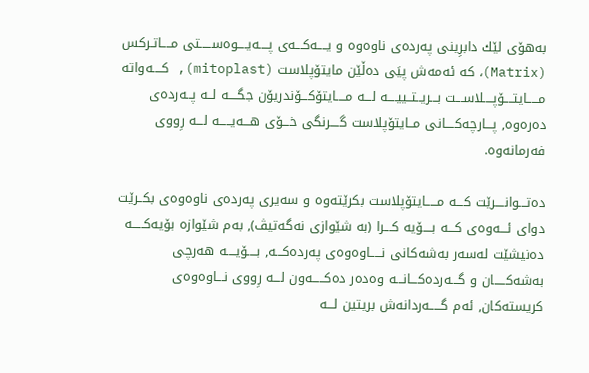به‌هۆی لێك دابرِینی په‌رده‌ی ناوه‌وه‌ و یــــه‌كـــه‌ی پــــه‌یــــوه‌ســـــتی مــــاتـركس (Matrix)، كه‌ ئه‌مه‌ش پيَی ده‌ڵێن مایتۆپلاست (mitoplast), كــــه‌واته‌ مـــــایتــــۆپــــلاســـت بـــریــتــيیــــه‌ لـــه‌ مــــایتۆكـــۆندریۆن جگــــه‌ لــه‌ پــه‌رده‌ی ده‌ره‌وه‌, پـــارچه‌كــــانی مــایتۆپلاست گــــرنگی خـــۆی هـــه‌یـــــه‌ لـــه‌ رِووی فه‌رمانه‌وه‌.

ده‌تـــوانــــرێت كـــه‌ مـــــایتۆپلاست بكرێته‌وه‌ و سه‌یری په‌رده‌ی ناوه‌وه‌ی بكــرێت دوای ئـــه‌وه‌ی كـــه‌ بــــۆیه‌ كـــرا (به‌ شێوازی نه‌گه‌تیڤ), به‌م شێوازه‌ بۆیه‌كـــــه‌ ده‌نیشێت له‌سه‌ر به‌شه‌كانی نـــــاوه‌وه‌ى په‌رده‌كـــه‌, بــــۆیــــه‌ هه‌رچی به‌شه‌كـــــان و گـــه‌رده‌كـــانـــه‌ وه‌ده‌ر ده‌كـــــه‌ون لـــه‌ رِووی نـــاوه‌وه‌ی كریسته‌كان, ئه‌م گـــــه‌ردانه‌ش بریتین لـــه‌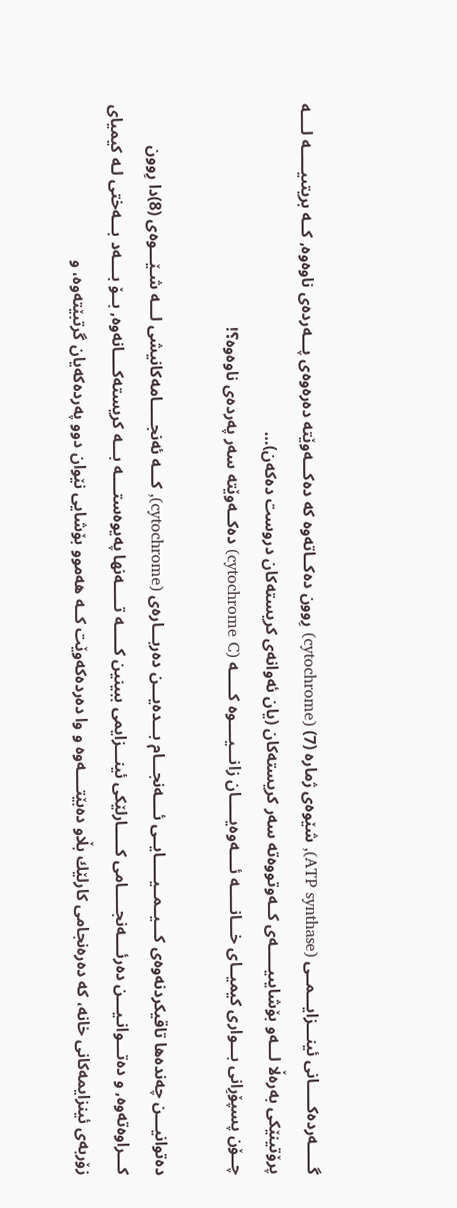گـــــه‌رده‌كـــــانی ئینـــزایـــمــی (ATP synthase), شێوه‌ی ژماره‌ (7) (cytochrome) رِوون ده‌كــاته‌وه‌ كه‌ ده‌كـــه‌وێته‌ ده‌ره‌وه‌ی پـــه‌رده‌ی ناوه‌وه‌, كــه‌ بریتىیـــــه‌ لــــه‌ پرۆتینێكی به‌ره‌ڵا لـــه‌و بۆشایىیـــــه‌ی كــه‌وتووه‌ته‌ سه‌ر كریسته‌كان (یان ئه‌وانه‌ی كریسته‌كان دروست ده‌كه‌ن)…
چــۆن پسپۆرِانی بـــواری كیمیــای خـــانـــــه‌ ئــــه‌وه‌یـــــان زانـــیــــوه‌ كـــــه‌ (cytochrome C) ده‌كــه‌وێته‌ سه‌ر په‌رده‌ی ناوه‌وه‌؟!

ده‌توانیـــن چه‌نده‌ها تاقیكردنه‌وه‌ی كـــیــمــیـــــایــی ئــــه‌نجـــام بـــده‌یـــن ده‌ربـــاره‌ی (cytochrome), كـــه‌ ئه‌نجـــــامه‌كانیشی لـــه‌ شـێـــوه‌ی (8)دا رِوون كـــراوه‌ته‌وه‌, و ده‌تـــوانـیـــن ده‌رئــــه‌نجـــــامی كـــــارلێكی ئینـــزایمی ببینین كـــــه‌ تـــــه‌نها په‌یوه‌ستــــه‌ بـــه‌ كریسته‌كــــانه‌وه‌, بــۆ بــــه‌د بـــه‌ختی لـه‌ كیمیای زۆربه‌ی ئینزایمه‌كانی خانه‌، كه‌ ده‌ره‌نجامی كارلێك بڵاو ده‌بێتــــه‌وه‌ و وا ده‌رده‌كه‌وێت كــه‌ هه‌موو بۆشایی نێوان دوو په‌رده‌كه‌یان گرتبێته‌وه‌، و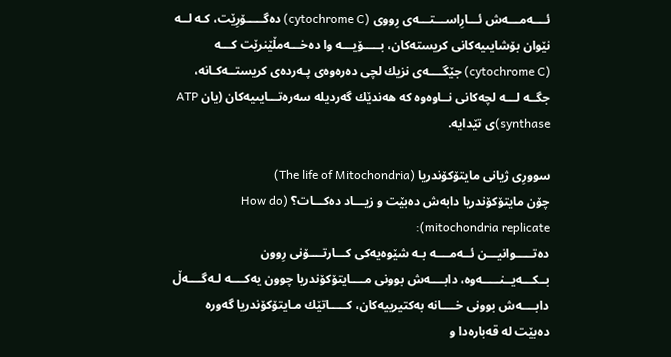ئــــه‌مـــه‌ش ئـــارِاســـتـــه‌ی رِووى (cytochrome C) ده‌گـــــۆرِێت، كـه‌ لــه‌ نێوان بۆشایىیه‌كانی كریسته‌كان، بـــــۆیـــه‌ وا ده‌خـــه‌مڵێنرێت كـــه‌ (cytochrome C) جێگــــه‌ی نزیك لچی ده‌ره‌وه‌ی پـه‌رده‌ی كریستــه‌كـانه‌، جگــه‌ لـــه‌ لچه‌كانی نــاوه‌وه‌ كه‌ هه‌ندێك گه‌ردیله‌ سه‌ره‌تـــایىیه‌كان (یان ATP synthase)ى تێدایه‌.

سوورِی ژیانی مایتۆكۆندریا (The life of Mitochondria)
چۆن مایتۆكۆندریا دابه‌ش ده‌بێت و زیـــاد ده‌كـــات؟ (How do mitochondria replicate):
ده‌تـــــوانیـــن ئــه‌مــــه‌ بـه‌ شێوه‌یه‌كی كـــارتــــۆنی رِوون بــكـــه‌یــنـــــه‌وه‌، دابــــه‌ش بوونی مــــایتۆكۆندریا چوون یه‌كــــه‌ لـه‌گــــه‌ڵ دابــــه‌ش بوونی خــــانه‌ به‌كتیريیه‌كان، كـــــاتێك مـایتۆكۆندریا گه‌وره‌ ده‌بێت له‌ قه‌باره‌دا و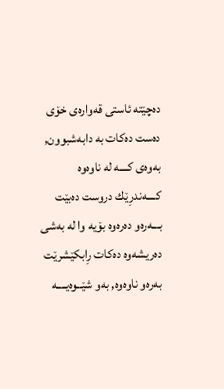ده‌چێته‌ ئاستی قه‌واره‌ی خۆی ده‌ست ده‌كات به‌ دابه‌شبوون, به‌وه‌ی كــــه‌ له‌ ناوه‌وه‌ كــــه‌ندرِێك دروست ده‌بێت بـــه‌ره‌و ده‌ره‌وه‌ بۆیه‌ وا له‌ به‌شی ده‌ریشه‌وه‌ ده‌كات رِابكێشرێت به‌ره‌و ناوه‌وه‌, به‌و شێــوه‌یــــه‌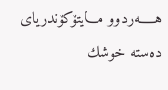هـــــه‌ردوو مـــایتۆكۆندریای ده‌سته‌ خوشك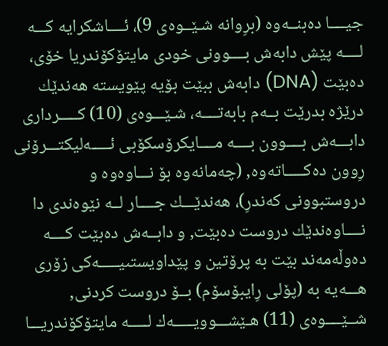جیــــا ده‌بنــه‌وه‌ (برِوانه‌ شـێــوه‌ی 9)، ئــــاشكرایه‌ كـــه‌ لــــه‌ پێش دابه‌ش بــــوونی خودی مایتۆكۆندریا خۆی، ده‌بێت (DNA) دابه‌ش ببێت بۆیه‌ پێویسته‌ هه‌ندێك درێژه‌ بدرێت بــه‌م بابه‌تــــه‌، شـێـــوه‌ی (10) كـــــرداری دابـــه‌ش بــــوون بــــه‌ مــــایكرۆسكۆبی ئـــــه‌لیكتـــرۆنی رِوون ده‌كـــــاته‌وه‌, (چه‌مانه‌وه‌ بۆ نـــاوه‌وه‌ و دروستبوونی كه‌ندرِ)، هه‌ندێـــك جــــار لــه‌ نێوه‌ندى دا نــــاوه‌ندێك دروست ده‌بێت, و دابــه‌ش ده‌بێت كــــه‌ ده‌وڵه‌مه‌ند بێت به‌ پرۆتین و پێداویستىیـــــه‌كی زۆری هـــه‌یه‌ به‌ (پۆلی رِایبۆسۆم) بــۆ دروست كردنی, شــێــــوه‌ی (11) هـێشـــوویـــــه‌ك لـــــه‌ مایتۆكۆندریـــا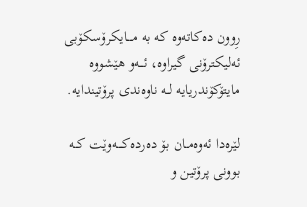رِوون ده‌كاته‌وه‌ كه‌ به‌ مــــایكرۆسكۆبی ئه‌لیكترۆنی گیراوه‌، ئـــه‌و هێشووه‌ مایتۆكۆندریایه‌ لــه‌ ناوه‌ندی پرۆتیندایه‌.

لێره‌دا ئه‌وه‌مــان بۆ ده‌رده‌كــــه‌وێت كــه‌ بوونی پرۆتین و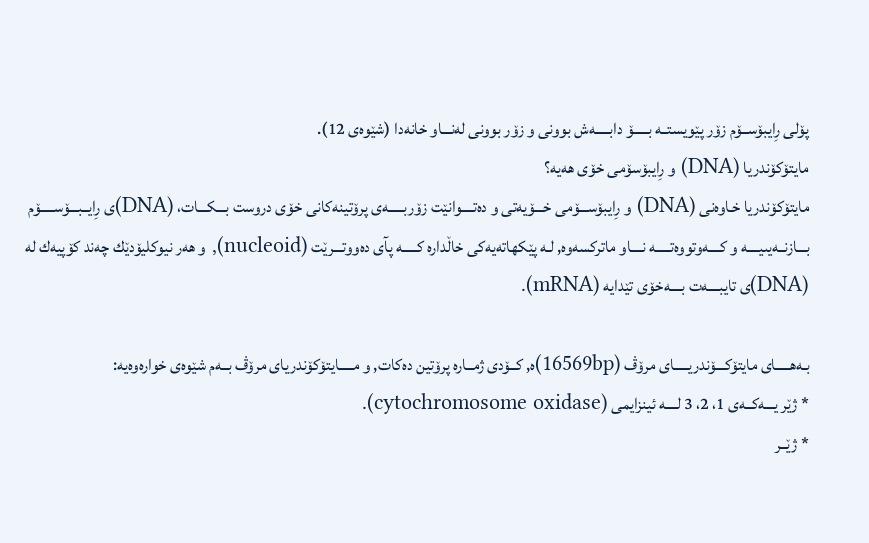پۆلی رِایبۆســۆم زۆر پێویستــه‌ بـــــۆ دابـــــه‌ش بوونی و زۆر بوونی له‌نـــاو خانه‌دا (شێوه‌ی 12).
مایتۆكۆندریا (DNA) و رِایبۆسۆمی خۆی هه‌یه‌؟
مایتۆكۆندریا خـاوه‌نی (DNA) و رِایبۆســـۆمی خـــۆیه‌تی و ده‌تــــوانێت زۆربـــــه‌ی پرۆتینه‌كانی خۆی دروست بـــكـــات، (DNA)ی رِایــبـــۆســـــۆم بـــازنــه‌یىیــــه‌ و كــــه‌وتووه‌تـــــه‌ نــــاو ماتركسه‌وه‌, لـه‌ پێكهاته‌یه‌كی خاڵداره‌ كـــــه‌ پآی ده‌ووتـــرێت (nucleoid), و هه‌ر نیوكلیۆدێك چه‌ند كۆپیه‌ك له‌ (DNA)ى تایبــــه‌ت بــــه‌خۆی تێدایه‌ (mRNA).

بـه‌هـــــای مایتۆكـــۆندریـــــای مرۆڤ (16569bp)ه‌, كــۆدی ژمــاره‌ پرۆتین ده‌كات, و مـــــایتۆكۆندریای مرۆڤ بــه‌م شێوه‌ی خواره‌وه‌یه‌:
* ژێر یـــه‌كــه‌ی 1، 2، 3 لــــه‌ ئینزایمی (cytochromosome oxidase).
* ژێــر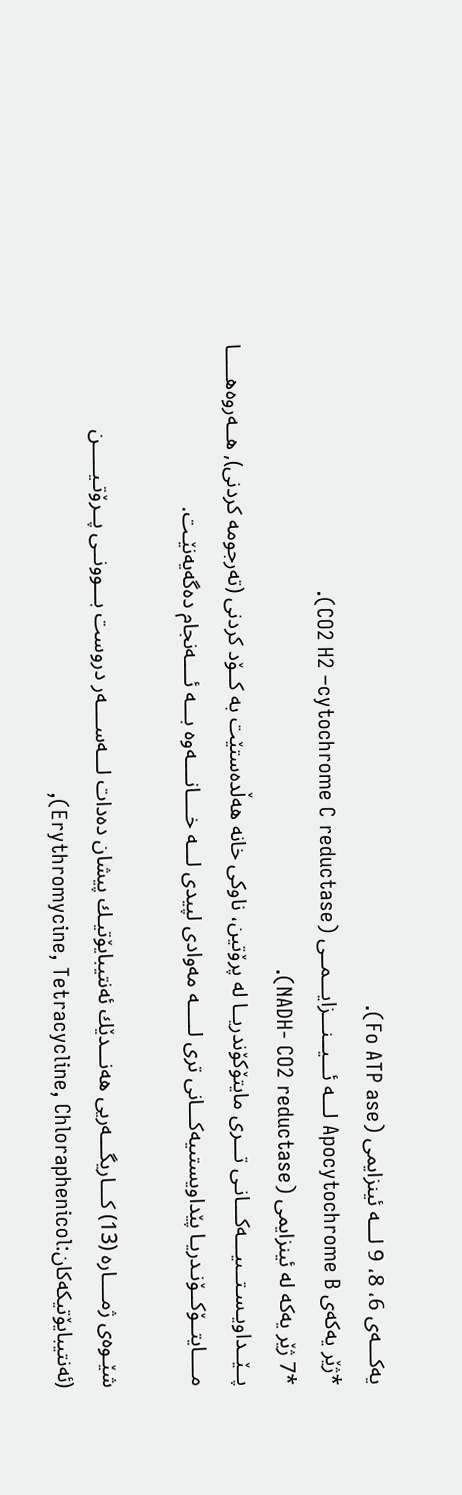یه‌كـــه‌ی 6، 8، 9 لـــه‌ ئینزایمی (Fo ATP ase).
*ژێر یه‌كه‌ی Apocytochrome B لـــه‌ ئـــیــنـــزایـــمــی (CO2 H2 –cytochrome C reductase).
*7 ژێر یه‌كه‌ له‌ ئینزایمی (NADH- CO2 reductase).
پــێــداویـسـتــىیـــه‌كـــانـی تـــری مایتۆكۆندریــا له‌ پرۆتین، ناوكی خانه‌ هه‌ڵده‌ستێت به‌ كــۆد كردنی (ته‌رجومه‌ كردنی), هــه‌روه‌هـــــا مــــایتــۆكــۆنـدریـا پێداویستىیه‌كـــانی تری لـــــه‌ مه‌وادی لپیدی لـــه‌ خــــانــــه‌وه‌ بـــه‌ ئــــه‌نجام ده‌گه‌یه‌نێـت.

شێـوه‌ی ژمــــاره‌ (13) كـــاریگـــه‌ریی هه‌نـــدێك ئه‌نتیبایۆتیـك پیشان ده‌دات لـــه‌ســــه‌ر دروست بـــوونــی پــرۆتـیـــــن (ئه‌نتیبایۆتیكه‌كان:Erythromycine, Tetracycline, Chloraphenicol),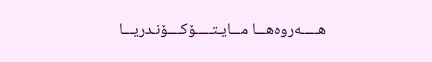هـــــه‌روه‌هـــا مـــایـتـــــۆكــــۆنـدریـــا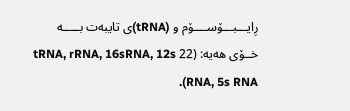رِایـــبـــۆســــۆم و (tRNA)ی تایبه‌ت بـــــه‌ خــۆی هه‌یه‌: (22 tRNA, rRNA, 16sRNA, 12s RNA, 5s RNA).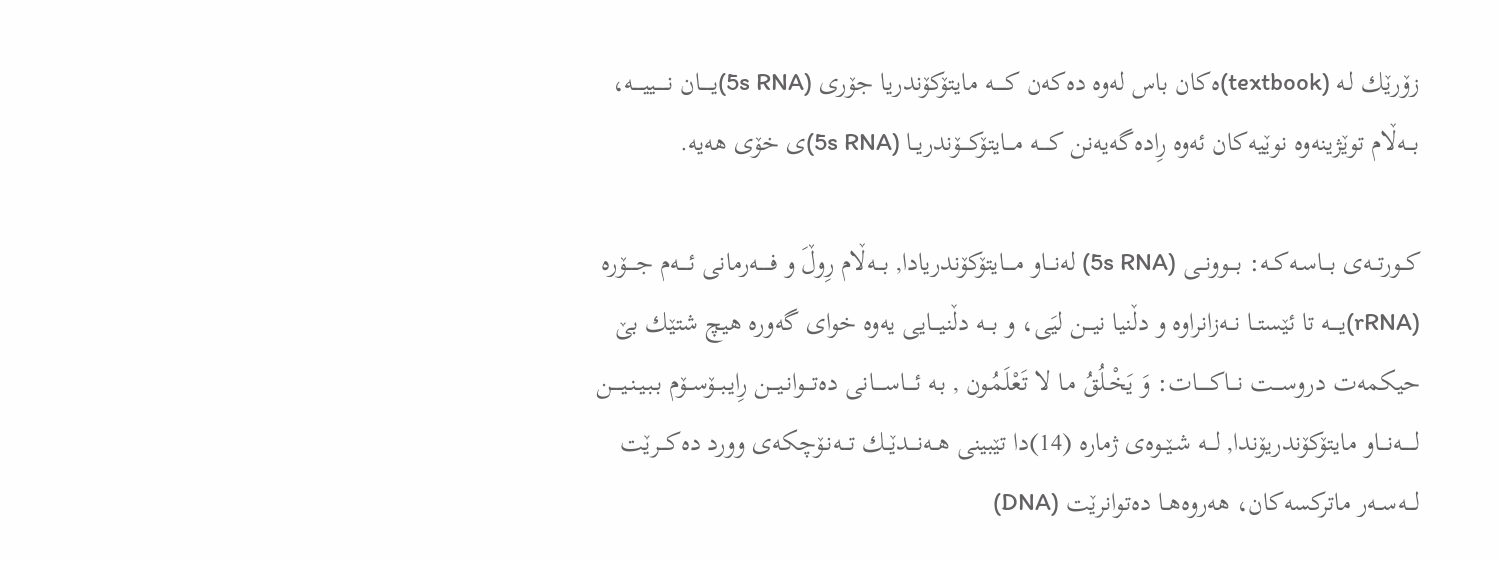زۆرێك لـه‌ (textbook)ه‌كان باس له‌وه‌ ده‌كه‌ن كـــــه‌ مایتۆكۆندریا جۆری (5s RNA)یـــــان نـــــييــــه‌، بـــه‌ڵام توێژینه‌وه‌ نوێیه‌كان ئه‌وه‌ رِاده‌گه‌یه‌نن كــــه‌ مـــایتۆكــــۆندریــا (5s RNA)ی خۆى هه‌یه‌.

كــورتــه‌ی بـــاسـه‌كــه‌: بـــوونــی (5s RNA) له‌نـــاو مــــایتۆكۆندریادا, بـــه‌ڵام رِوڵَ و فـــــه‌رمانی ئــــه‌م جــــۆره‌ (rRNA)یــــه‌ تا ئێستــا نــه‌زانراوه‌ و دڵنیا نیـــن ليَی، و بـــه‌ دڵنیـــایى یه‌وه‌ خوای گه‌وره‌ هیچ شتێك بێ حیكمه‌ت دروســـت نـــاكـــــات: وَ يَخْـلُقُ مـا لا تَعْلَمُـون , بـه‌ ئــــاســــانی ده‌تـــوانـیـــن رِایـبــۆســۆم بـبـیـنـیــــن لـــــه‌نـــاو مایتۆكۆندریۆندا, لـــه‌ شـێــوه‌ی ژماره‌ (14)دا تێبینی هــه‌نـــدێــك تـــه‌نـۆچكه‌ی وورد ده‌كـــرێت لـــه‌ســه‌ر ماتركسه‌كان، هه‌روه‌هــا ده‌توانرێت (DNA)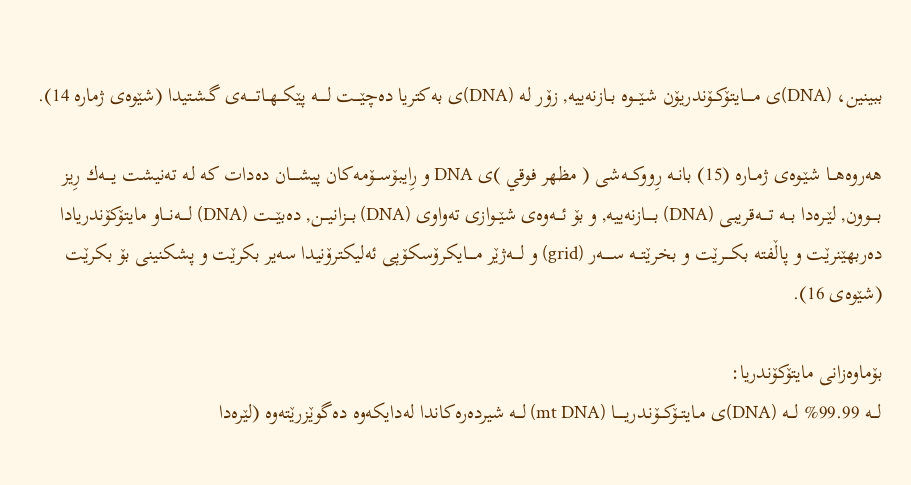ببینین، (DNA)ی مـــــایتۆكــۆندریۆن شـێـــوه‌ بــازنه‌ییه‌, زۆر له‌ (DNA)ی به‌كتریا ده‌چێـــت لـــــه‌ پێكـــهــاتـــــه‌ی گـشـتيدا (شێوه‌ی ژماره‌ 14).

هه‌روه‌هـــا شێـوه‌ی ژمــاره‌ (15) بانــه‌ رِووكـــه‌شی ( مظهر فوقي )ى DNA و رِایبۆســـۆمه‌كان پیشــــان ده‌دات كه‌ لـه‌ ته‌نیشت یــــه‌ك رِیز بــــوون, لێـره‌دا بـــه‌ تــــه‌قریبی (DNA) بـــــازنه‌ییه‌, و بۆ ئـــه‌وه‌ى شێــوازی ته‌واوی (DNA) بـــزانیـــن, ده‌بێـــت (DNA) لــــه‌نـــاو مایتۆكۆندریادا ده‌ربهێنرێت و پاڵفته‌ بكــــرێت و بخرێتـــه‌ ســـــه‌ر (grid) و لــــه‌ژێر مــــایكرۆسكۆپی ئه‌لیكترۆنیدا سه‌یر بكرێت و پشكنینی بۆ بكرێت (شێوه‌ی 16).

بۆماوه‌زانی مایتۆكۆندریا:
لـــه‌ 99.99% لـــه‌ (DNA)ی مـایتــۆكـــۆنـدریـــــا (mt DNA) لـــه‌ شیرده‌ره‌كاندا له‌دایكه‌وه‌ ده‌گوێزرێته‌وه‌ (لێره‌دا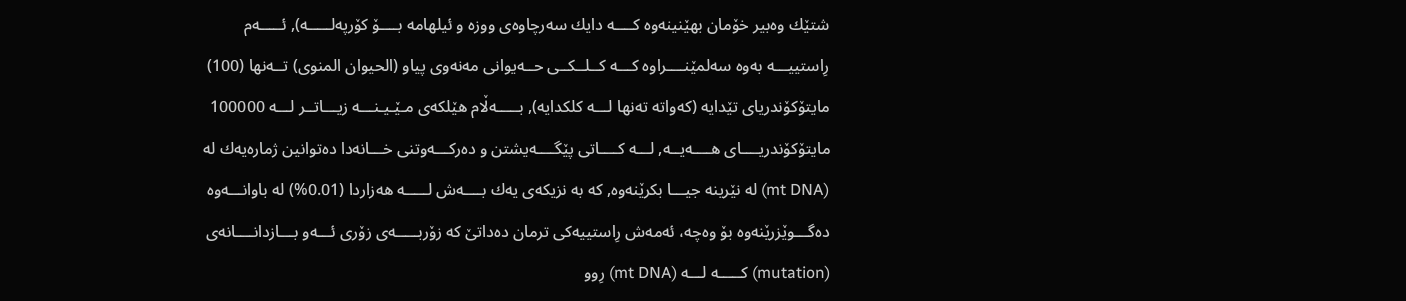شتێك وه‌بیر خۆمان بهێنینه‌وه‌ كــــه‌ دایك سه‌رچاوه‌ی ووزه‌ و ئیلهامه‌ بــــۆ كۆرپه‌لـــــه‌), ئـــــه‌م رِاستيیـــه‌ به‌وه‌ سه‌لمێنــــراوه‌ كـــه‌ كــلــكــی حــه‌یوانی مه‌نه‌وی پیاو (الحیوان المنوی) تــه‌نها (100) مایتۆكۆندریای تێدایه‌ (كه‌واته‌ ته‌نها لـــه‌ كلكدایه‌), بـــــه‌ڵام هێلكه‌ی مـێـیـنـــه‌ زیـــاتــر لـــه‌ 100000 مایتۆكۆندریــــاى هــــه‌یــه‌, لـــه‌ كــــاتی پێگــــه‌یشتن و ده‌ركـــه‌وتنی خـــانه‌دا ده‌توانین ژماره‌یه‌ك له‌ (mt DNA) له‌ نێرینه‌ جیـــا بكرێنه‌وه‌, كه‌ به‌ نزیكه‌ی یه‌ك بــــه‌ش لـــــه‌ هه‌زاردا (0.01%) له‌ باوانـــه‌وه‌ ده‌گـــوێزرێنه‌وه‌ بۆ وه‌چه‌، ئه‌مه‌ش رِاستيیه‌كی ترمان ده‌داتێ كه‌ زۆربـــــه‌ی زۆری ئـــه‌و بـــازدانــــانه‌ی (mutation) كـــــه‌ لـــه‌ (mt DNA) رِوو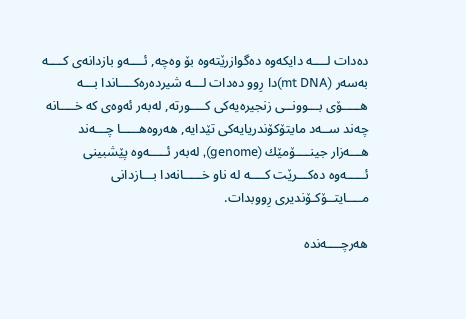ده‌دات لــــه‌ دایكه‌وه‌ ده‌گوازرێته‌وه‌ بۆ وه‌چه‌, ئــــه‌و بازدانه‌ی كــــه‌ به‌سه‌ر (mt DNA)دا رِوو ده‌دات لـــه‌ شیرده‌ره‌كــــاندا بـــه‌ هـــــۆی بـــوونــی زنجیره‌یه‌كی كــــورته‌, له‌به‌ر ئه‌وه‌ی كه‌ خــــانه‌ چه‌ند ســه‌د مایتۆكۆندریایه‌كی تێدایه‌, هه‌روه‌هـــــا چـــه‌ند هـــه‌زار جینــــۆمێك (genome), له‌به‌ر ئـــــه‌وه‌ پێشبینی ئـــــه‌وه‌ ده‌كـــرێت كــــه‌ له‌ ناو خـــــانه‌دا بـــازدانی مــــایتــۆكـۆندیری رِووبدات.

هه‌رچــــه‌نده‌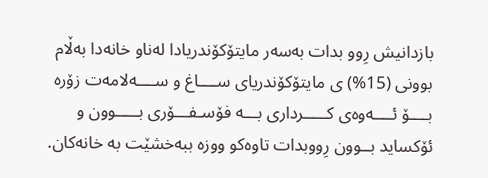بازدانیش رِوو بدات به‌سه‌ر مایتۆكۆندریادا له‌ناو خانه‌دا به‌ڵام بوونی (15%) ی مایتۆكۆندریای ســــاغ و ســــه‌لامه‌ت زۆره‌ بــــۆ ئــــه‌وه‌ی كـــــرداری بـــه‌ فۆسـفـــۆری بـــــوون و ئۆكساید بــوون رِووبدات تاوه‌كو ووزه‌ ببه‌خشێت به‌ خانه‌كان.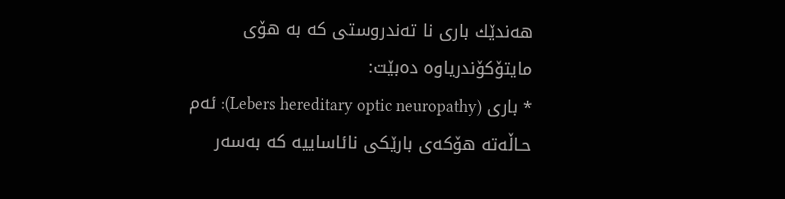هه‌ندێك باری نا ته‌ندروستی كه‌ به‌ هۆی مایتۆكۆندریاوه‌ ده‌بێت:
* باری (Lebers hereditary optic neuropathy): ئه‌م حـاڵه‌ته‌ هۆكه‌ی بارێكی نائاساییه‌ كه‌ به‌سه‌ر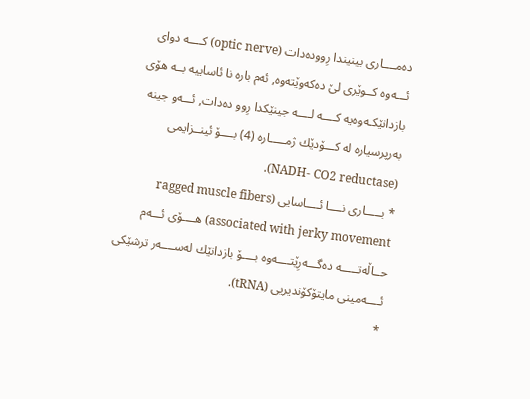ده‌مــــاری بینیندا رِووده‌دات (optic nerve) كــــه‌ دوای ئـــه‌وه‌ كــوێری لێ ده‌كه‌وێته‌وه‌, ئه‌م باره‌ نا ئاساییه‌ بــه‌ هۆی بازدانێكـه‌وه‌یه‌ كــــه‌ لــــه‌ جینێكدا رِوو ده‌دات, ئـــه‌و جینه‌ به‌رپرسیاره‌ له‌ كـــۆدێك ژمـــــاره‌ (4) بــــۆ ئینــزایمی (NADH- CO2 reductase).
* بـــــاری نــــا ئــــاسایی (ragged muscle fibers associated with jerky movement) هــــۆی ئـــه‌م حــاڵه‌تـــــه‌ ده‌گـــه‌رِێتــــه‌وه‌ بــــۆ بازدانێك له‌ســــه‌ر ترشێكی ئــــه‌مینی مایتۆكۆندیریی (tRNA).
*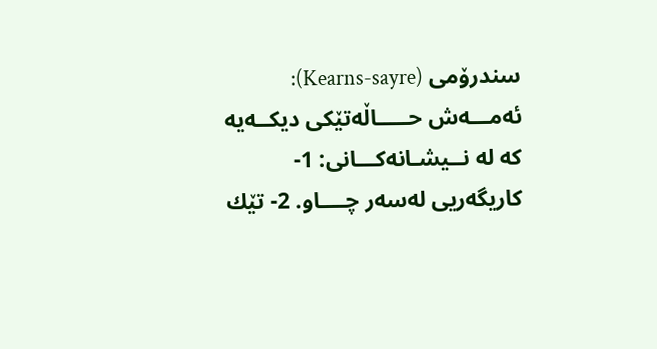سندرۆمی (Kearns-sayre): ئه‌مـــه‌ش حـــــاڵه‌تێكی دیكــه‌یه‌ كه‌ له‌ نــیشـانه‌كـــانی: 1- كاریگه‌ریی له‌سه‌ر چــــاو. 2- تێك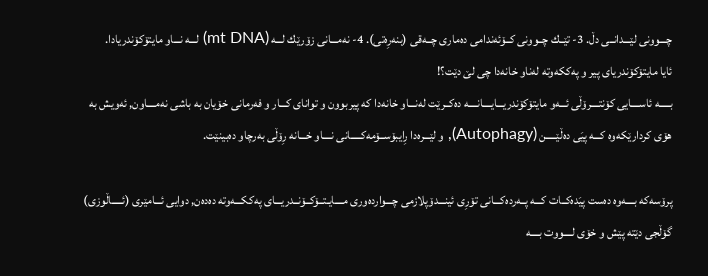چـــوونی لێـــدانــی دڵ. 3- تێــك چــوونی كــۆئه‌ندامی ده‌ماری چــه‌قی (بنه‌رِه‌تی). 4- نه‌مـــانی زۆرێك لـــه‌ (mt DNA) لـــه‌ نـــاو مایتۆكۆندریادا.
ئایا مایتۆكۆندریای پیر و په‌ككه‌وته‌ له‌ناو خانه‌دا چی لێ دێت؟!
بـــــه‌ ئاســــایی كۆنتــــرۆڵی ئـــه‌و مایتۆكۆندریـــایــــانــــه‌ ده‌كــرێت له‌نـــاو خانه‌دا كه‌ پیربوون و توانای كـــار و فه‌رمانی خۆیان به‌ باشی نه‌مــــاون, ئه‌ویش به‌ هۆی كردارێكه‌وه‌ كـــه‌ پيَی ده‌ڵێـــــن (Autophagy), و لێـــره‌دا رِایبۆســۆمه‌كـــــانی نــــاو خـــانه‌ رِۆڵی به‌رچاو ده‌بینێت.

پرۆسه‌كه‌ بــــه‌وه‌ ده‌ست پيَده‌كــات كـــه‌ پــه‌رده‌كـــانی تۆرِی ئینـــدۆپلازمی چـــوارده‌وری مــــایـتــۆكــۆنــدریـــای په‌ككـــه‌وته‌ ده‌ده‌ن, دوایی ئـــامێری (ئـــــاڵوزى) گۆڵجی دێته‌ پێش و خۆی لــــووت بــــه‌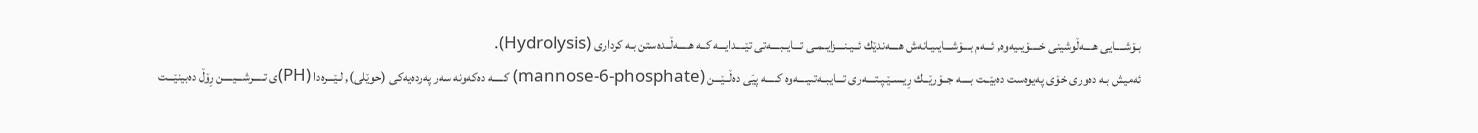بـۆشــــایی هــــه‌ڵوشینی خــــۆیىیه‌وه‌, ئـــه‌م بـــۆشـــایىیـانه‌ش هــــه‌ندێك ئــیـنــــزایــمـی تـــایــبــــه‌تی تێــــدایـــه‌ كــه‌ هـــــه‌ڵــده‌ستن بـه‌ كرداری (Hydrolysis).
ئه‌میش بـه‌ ده‌وری خۆی په‌یوه‌ست ده‌بێــت بــــه‌ جــۆرێــك رِیـسـێـپـتــــه‌رى تـــایبــه‌تىیــــه‌وه‌ كـــــه‌ پيَی ده‌ڵــێـــن (mannose-6-phosphate) كـــــه‌ ده‌كه‌ونه‌ سه‌ر په‌رده‌یه‌كی (حوێلى), لـێـــره‌دا (PH)ی تـــــرشـــیــــن رِۆڵ ده‌بینێـــت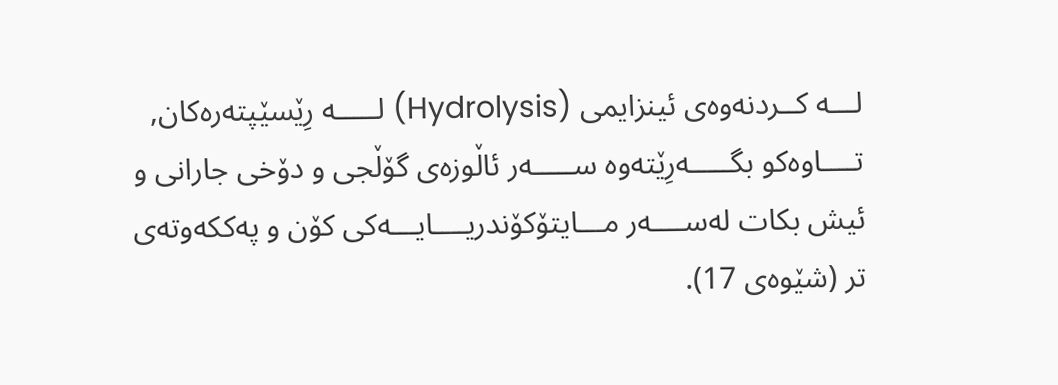لـــه‌ كــردنه‌وه‌ی ئینزایمی (Hydrolysis) لـــــه‌ رِێسێپته‌ره‌كان, تــــاوه‌كو بگـــــه‌رِێته‌وه‌ ســـــه‌ر ئاڵوزه‌ى گۆڵجی و دۆخی جارانی و ئیش بكات له‌ســــه‌ر مـــایتۆكۆندریــــایـــه‌كى كۆن و په‌ككه‌وته‌ى تر (شێوه‌ی 17).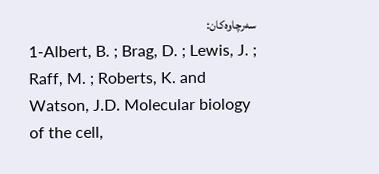سه‌رچاوه‌كان:
1-Albert, B. ; Brag, D. ; Lewis, J. ; Raff, M. ; Roberts, K. and Watson, J.D. Molecular biology of the cell,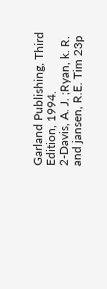Garland Publishing, Third Edition, 1994.
2-Davis, A. J. ;Ryan, k. R. and jansen, R.E. Tim 23p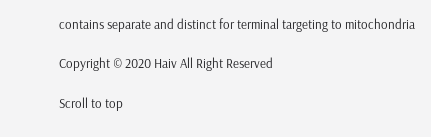contains separate and distinct for terminal targeting to mitochondria

Copyright © 2020 Haiv All Right Reserved

Scroll to top